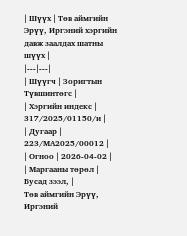| Шүүх | Төв аймгийн Эрүү, Иргэний хэргийн давж заалдах шатны шүүх |
|---|---|
| Шүүгч | Зоригтын Түвшинтөгс |
| Хэргийн индекс | 317/2025/01150/и |
| Дугаар | 223/МА2025/00012 |
| Огноо | 2026-04-02 |
| Маргааны төрөл | Бусад зээл, |
Төв аймгийн Эрүү, Иргэний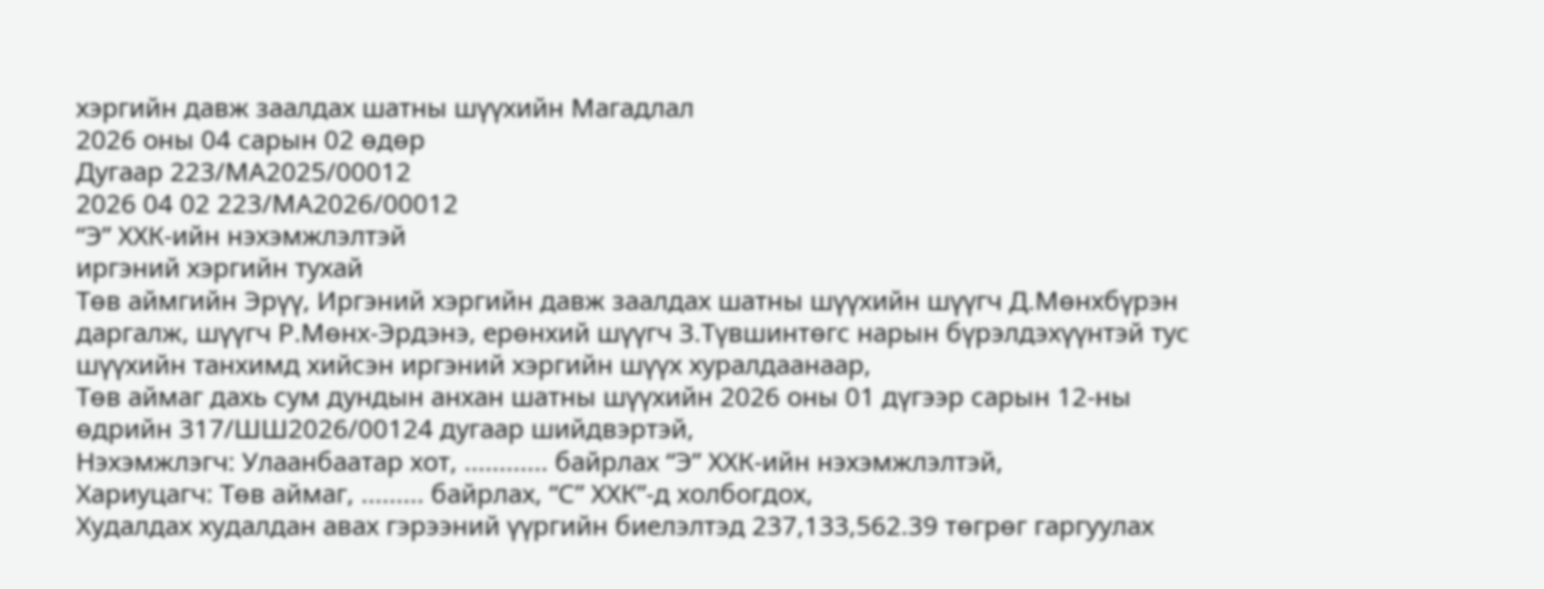хэргийн давж заалдах шатны шүүхийн Магадлал
2026 оны 04 сарын 02 өдөр
Дугаар 223/МА2025/00012
2026 04 02 223/МА2026/00012
“Э” ХХК-ийн нэхэмжлэлтэй
иргэний хэргийн тухай
Төв аймгийн Эрүү, Иргэний хэргийн давж заалдах шатны шүүхийн шүүгч Д.Мөнхбүрэн даргалж, шүүгч Р.Мөнх-Эрдэнэ, ерөнхий шүүгч З.Түвшинтөгс нарын бүрэлдэхүүнтэй тус шүүхийн танхимд хийсэн иргэний хэргийн шүүх хуралдаанаар,
Төв аймаг дахь сум дундын анхан шатны шүүхийн 2026 оны 01 дүгээр сарын 12-ны өдрийн 317/ШШ2026/00124 дугаар шийдвэртэй,
Нэхэмжлэгч: Улаанбаатар хот, ............ байрлах “Э” ХХК-ийн нэхэмжлэлтэй,
Хариуцагч: Төв аймаг, ......... байрлах, “С” ХХК”-д холбогдох,
Худалдах худалдан авах гэрээний үүргийн биелэлтэд 237,133,562.39 төгрөг гаргуулах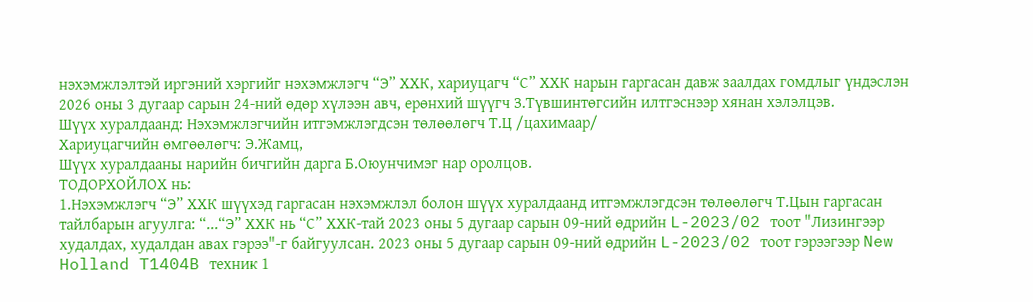нэхэмжлэлтэй иргэний хэргийг нэхэмжлэгч “Э” ХХК, хариуцагч “С” ХХК нарын гаргасан давж заалдах гомдлыг үндэслэн 2026 оны 3 дугаар сарын 24-ний өдөр хүлээн авч, ерөнхий шүүгч З.Түвшинтөгсийн илтгэснээр хянан хэлэлцэв.
Шүүх хуралдаанд: Нэхэмжлэгчийн итгэмжлэгдсэн төлөөлөгч Т.Ц /цахимаар/
Хариуцагчийн өмгөөлөгч: Э.Жамц,
Шүүх хуралдааны нарийн бичгийн дарга Б.Оюунчимэг нар оролцов.
ТОДОРХОЙЛОХ нь:
1.Нэхэмжлэгч “Э” ХХК шүүхэд гаргасан нэхэмжлэл болон шүүх хуралдаанд итгэмжлэгдсэн төлөөлөгч Т.Цын гаргасан тайлбарын агуулга: “...“Э” ХХК нь “С” ХХК-тай 2023 оны 5 дугаар сарын 09-ний өдрийн L-2023/02 тоот "Лизингээр худалдах, худалдан авах гэрээ"-г байгуулсан. 2023 оны 5 дугаар сарын 09-ний өдрийн L-2023/02 тоот гэрээгээр New Holland T1404B техник 1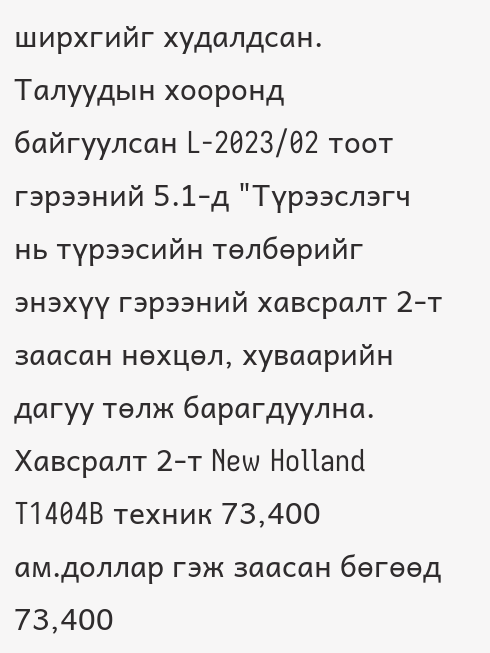ширхгийг худалдсан. Талуудын хооронд байгуулсан L-2023/02 тоот гэрээний 5.1-д "Түрээслэгч нь түрээсийн төлбөрийг энэхүү гэрээний хавсралт 2-т заасан нөхцөл, хуваарийн дагуу төлж барагдуулна.
Хавсралт 2-т New Holland T1404B техник 73,400 ам.доллар гэж заасан бөгөөд 73,400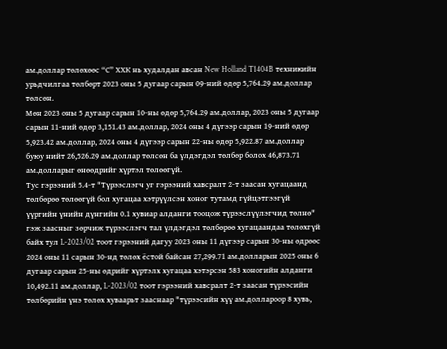ам.доллар төлөхөөс “С” ХХК нь худалдан авсан New Holland T1404B техникийн урьдчилгаа төлбөрт 2023 оны 5 дугаар сарын 09-ний өдөр 5,764.29 ам.доллар төлсөн.
Мөн 2023 оны 5 дугаар сарын 10-ны өдөр 5,764.29 ам.доллар, 2023 оны 5 дугаар сарын 11-ний өдөр 3,151.43 ам.доллар, 2024 оны 4 дүгээр сарын 19-ний өдөр 5,923.42 ам.доллар, 2024 оны 4 дүгээр сарын 22-ны өдөр 5,922.87 ам.доллар буюу нийт 26,526.29 ам.доллар төлсөн ба үлдэгдэл төлбөр болох 46,873.71 ам.долларыг өнөөдрийг хүртэл төлөөгүй.
Тус гэрээний 5.4-т "Түрээслэгч уг гэрээний хавсралт 2-т заасан хугацаанд төлбөрөө төлөөгүй бол хугацаа хэтрүүлсэн хоног тутамд гүйцэтгээгүй үүргийн үнийн дүнгийн 0.1 хувиар алданги тооцож түрээслүүлэгчид төлнө" гэж заасныг зөрчиж түрээслэгч тал үлдэгдэл төлбөрөө хугацаандаа төлөхгүй байх тул L-2023/02 тоот гэрээний дагуу 2023 оны 11 дүгээр сарын 30-ны өдрөөс 2024 оны 11 сарын 30-нд төлөх ёстой байсан 27,299.71 ам.долларын 2025 оны 6 дугаар сарын 25-ны өдрийг хүртэлх хугацаа хэтэрсэн 583 хоногийн алданги 10,492.11 ам.доллар, L-2023/02 тоот гэрээний хавсралт 2-т заасан түрээсийн төлбөрийн үнэ төлөх хуваарьт зааснаар "түрээсийн хүү ам.доллароор 8 хувь,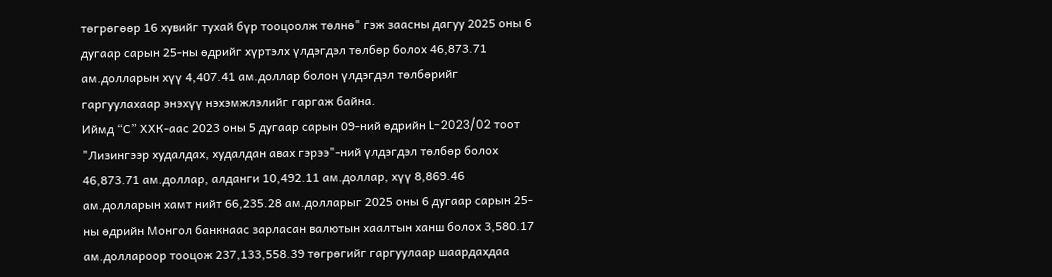төгрөгөөр 16 хувийг тухай бүр тооцоолж төлнө" гэж заасны дагуу 2025 оны 6 дугаар сарын 25-ны өдрийг хүртэлх үлдэгдэл төлбөр болох 46,873.71 ам.долларын хүү 4,407.41 ам.доллар болон үлдэгдэл төлбөрийг гаргуулахаар энэхүү нэхэмжлэлийг гаргаж байна.
Иймд “С” ХХК-аас 2023 оны 5 дугаар сарын 09-ний өдрийн L-2023/02 тоот "Лизингээр худалдах, худалдан авах гэрээ"-ний үлдэгдэл төлбөр болох 46,873.71 ам.доллар, алданги 10,492.11 ам.доллар, хүү 8,869.46 ам.долларын хамт нийт 66,235.28 ам.долларыг 2025 оны 6 дугаар сарын 25-ны өдрийн Монгол банкнаас зарласан валютын хаалтын ханш болох 3,580.17 ам.доллароор тооцож 237,133,558.39 төгрөгийг гаргуулаар шаардахдаа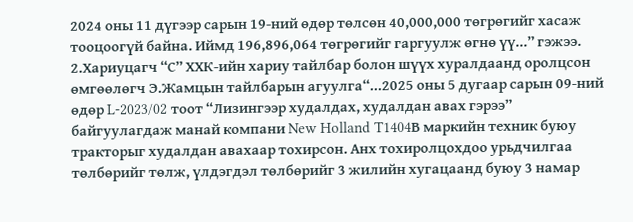2024 оны 11 дүгээр сарын 19-ний өдөр төлсөн 40,000,000 төгрөгийг хасаж тооцоогүй байна. Иймд 196,896,064 төгрөгийг гаргуулж өгнө үү...” гэжээ.
2.Хариуцагч “С” ХХК-ийн хариу тайлбар болон шүүх хуралдаанд оролцсон өмгөөлөгч Э.Жамцын тайлбарын агуулга“...2025 оны 5 дугаар сарын 09-ний өдөр L-2023/02 тоот “Лизингээр худалдах, худалдан авах гэрээ” байгуулагдаж манай компани New Holland T1404В маркийн техник буюу тракторыг худалдан авахаар тохирсон. Анх тохиролцохдоо урьдчилгаа төлбөрийг төлж, үлдэгдэл төлбөрийг 3 жилийн хугацаанд буюу 3 намар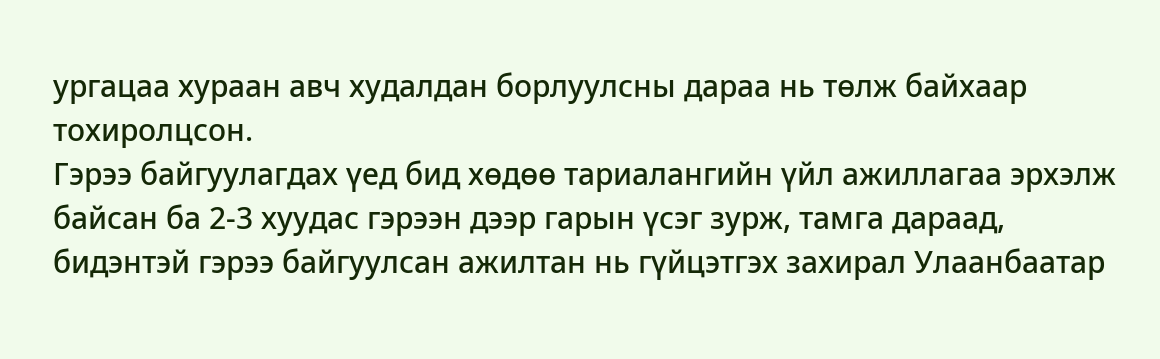ургацаа хураан авч худалдан борлуулсны дараа нь төлж байхаар тохиролцсон.
Гэрээ байгуулагдах үед бид хөдөө тариалангийн үйл ажиллагаа эрхэлж байсан ба 2-3 хуудас гэрээн дээр гарын үсэг зурж, тамга дараад, бидэнтэй гэрээ байгуулсан ажилтан нь гүйцэтгэх захирал Улаанбаатар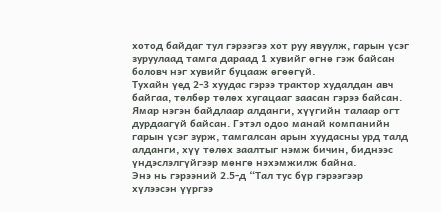хотод байдаг тул гэрээгээ хот руу явуулж, гарын үсэг зуруулаад тамга дараад 1 хувийг өгнө гэж байсан боловч нэг хувийг буцааж өгөөгүй.
Тухайн үед 2-3 хуудас гэрээ трактор худалдан авч байгаа, төлбөр төлөх хугацааг заасан гэрээ байсан. Ямар нэгэн байдлаар алданги, хүүгийн талаар огт дурдаагүй байсан. Гэтэл одоо манай компанийн гарын үсэг зурж, тамгалсан арын хуудасны урд талд алданги, хүү төлөх заалтыг нэмж бичин, биднээс үндэслэлгүйгээр мөнгө нэхэмжилж байна.
Энэ нь гэрээний 2.5-д “Тал тус бүр гэрээгээр хүлээсэн үүргээ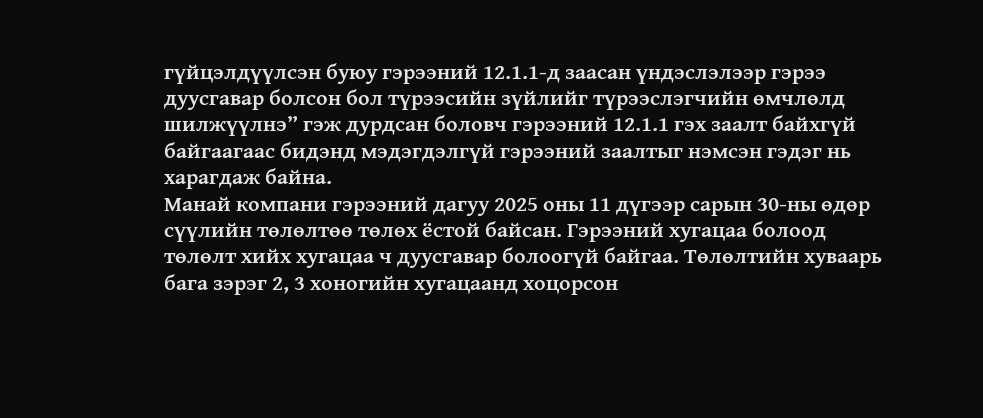гүйцэлдүүлсэн буюу гэрээний 12.1.1-д заасан үндэслэлээр гэрээ дуусгавар болсон бол түрээсийн зүйлийг түрээслэгчийн өмчлөлд шилжүүлнэ” гэж дурдсан боловч гэрээний 12.1.1 гэх заалт байхгүй байгаагаас бидэнд мэдэгдэлгүй гэрээний заалтыг нэмсэн гэдэг нь харагдаж байна.
Манай компани гэрээний дагуу 2025 оны 11 дүгээр сарын 30-ны өдөр сүүлийн төлөлтөө төлөх ёстой байсан. Гэрээний хугацаа болоод төлөлт хийх хугацаа ч дуусгавар болоогүй байгаа. Төлөлтийн хуваарь бага зэрэг 2, 3 хоногийн хугацаанд хоцорсон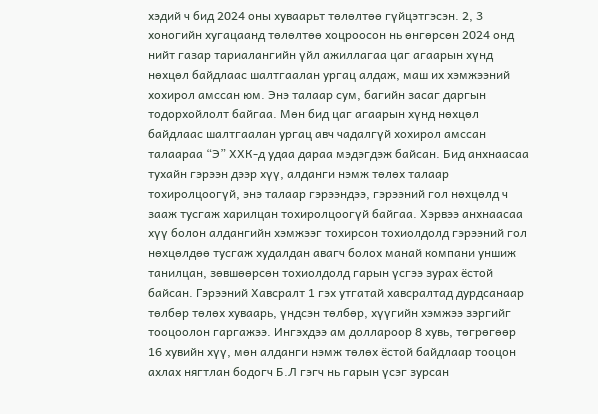хэдий ч бид 2024 оны хуваарьт төлөлтөө гүйцэтгэсэн. 2, 3 хоногийн хугацаанд төлөлтөө хоцроосон нь өнгөрсөн 2024 онд нийт газар тариалангийн үйл ажиллагаа цаг агаарын хүнд нөхцөл байдлаас шалтгаалан ургац алдаж, маш их хэмжээний хохирол амссан юм. Энэ талаар сум, багийн засаг даргын тодорхойлолт байгаа. Мөн бид цаг агаарын хүнд нөхцөл байдлаас шалтгаалан ургац авч чадалгүй хохирол амссан талаараа “Э” ХХК-д удаа дараа мэдэгдэж байсан. Бид анхнаасаа тухайн гэрээн дээр хүү, алданги нэмж төлөх талаар тохиролцоогүй, энэ талаар гэрээндээ, гэрээний гол нөхцөлд ч зааж тусгаж харилцан тохиролцоогүй байгаа. Хэрвээ анхнаасаа хүү болон алдангийн хэмжээг тохирсон тохиолдолд гэрээний гол нөхцөлдөө тусгаж худалдан авагч болох манай компани уншиж танилцан, зөвшөөрсөн тохиолдолд гарын үсгээ зурах ёстой байсан. Гэрээний Хавсралт 1 гэх утгатай хавсралтад дурдсанаар төлбөр төлөх хуваарь, үндсэн төлбөр, хүүгийн хэмжээ зэргийг тооцоолон гаргажээ. Ингэхдээ ам доллароор 8 хувь, төгрөгөөр 16 хувийн хүү, мөн алданги нэмж төлөх ёстой байдлаар тооцон ахлах нягтлан бодогч Б.Л гэгч нь гарын үсэг зурсан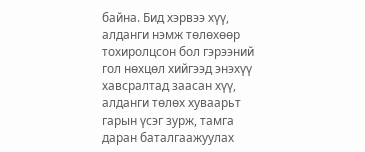байна. Бид хэрвээ хүү, алданги нэмж төлөхөөр тохиролцсон бол гэрээний гол нөхцөл хийгээд энэхүү хавсралтад заасан хүү, алданги төлөх хуваарьт гарын үсэг зурж, тамга даран баталгаажуулах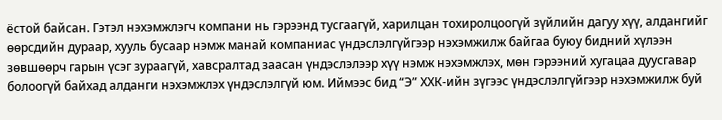ёстой байсан. Гэтэл нэхэмжлэгч компани нь гэрээнд тусгаагүй, харилцан тохиролцоогүй зүйлийн дагуу хүү, алдангийг өөрсдийн дураар, хууль бусаар нэмж манай компаниас үндэслэлгүйгээр нэхэмжилж байгаа буюу бидний хүлээн зөвшөөрч гарын үсэг зураагүй, хавсралтад заасан үндэслэлээр хүү нэмж нэхэмжлэх, мөн гэрээний хугацаа дуусгавар болоогүй байхад алданги нэхэмжлэх үндэслэлгүй юм. Иймээс бид “Э” ХХК-ийн зүгээс үндэслэлгүйгээр нэхэмжилж буй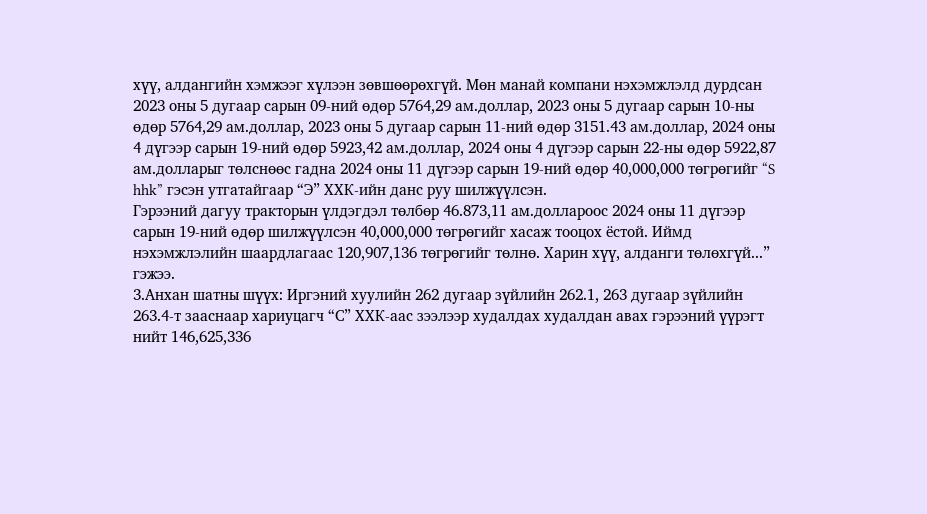хүү, алдангийн хэмжээг хүлээн зөвшөөрөхгүй. Мөн манай компани нэхэмжлэлд дурдсан 2023 оны 5 дугаар сарын 09-ний өдөр 5764,29 ам.доллар, 2023 оны 5 дугаар сарын 10-ны өдөр 5764,29 ам.доллар, 2023 оны 5 дугаар сарын 11-ний өдөр 3151.43 ам.доллар, 2024 оны 4 дүгээр сарын 19-ний өдөр 5923,42 ам.доллар, 2024 оны 4 дүгээр сарын 22-ны өдөр 5922,87 ам.долларыг төлснөөс гадна 2024 оны 11 дүгээр сарын 19-ний өдөр 40,000,000 төгрөгийг “S hhk” гэсэн утгатайгаар “Э” ХХК-ийн данс руу шилжүүлсэн.
Гэрээний дагуу тракторын үлдэгдэл төлбөр 46.873,11 ам.доллароос 2024 оны 11 дүгээр сарын 19-ний өдөр шилжүүлсэн 40,000,000 төгрөгийг хасаж тооцох ёстой. Иймд нэхэмжлэлийн шаардлагаас 120,907,136 төгрөгийг төлнө. Харин хүү, алданги төлөхгүй...” гэжээ.
3.Анхан шатны шүүх: Иргэний хуулийн 262 дугаар зүйлийн 262.1, 263 дугаар зүйлийн 263.4-т зааснаар хариуцагч “С” ХХК-аас зээлээр худалдах худалдан авах гэрээний үүрэгт нийт 146,625,336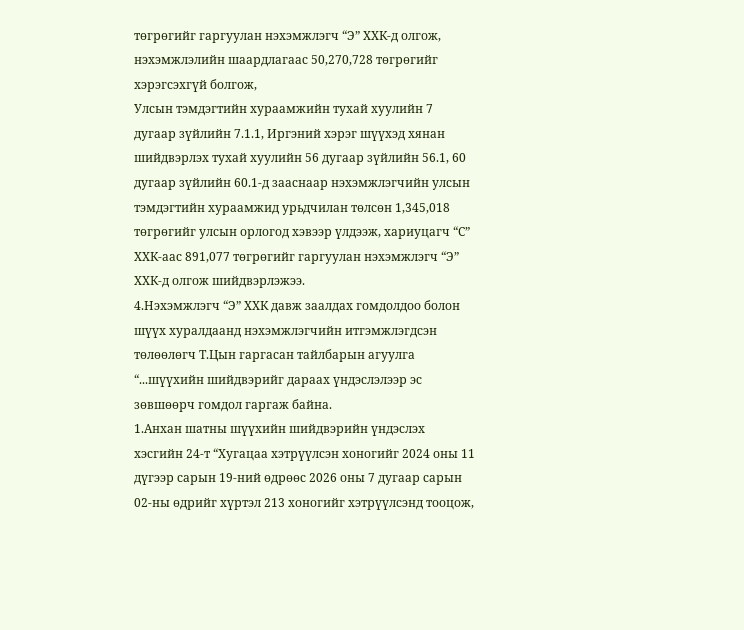төгрөгийг гаргуулан нэхэмжлэгч “Э” ХХК-д олгож, нэхэмжлэлийн шаардлагаас 50,270,728 төгрөгийг хэрэгсэхгүй болгож,
Улсын тэмдэгтийн хураамжийн тухай хуулийн 7 дугаар зүйлийн 7.1.1, Иргэний хэрэг шүүхэд хянан шийдвэрлэх тухай хуулийн 56 дугаар зүйлийн 56.1, 60 дугаар зүйлийн 60.1-д зааснаар нэхэмжлэгчийн улсын тэмдэгтийн хураамжид урьдчилан төлсөн 1,345,018 төгрөгийг улсын орлогод хэвээр үлдээж, хариуцагч “С” ХХК-аас 891,077 төгрөгийг гаргуулан нэхэмжлэгч “Э” ХХК-д олгож шийдвэрлэжээ.
4.Нэхэмжлэгч “Э” ХХК давж заалдах гомдолдоо болон шүүх хуралдаанд нэхэмжлэгчийн итгэмжлэгдсэн төлөөлөгч Т.Цын гаргасан тайлбарын агуулга “...шүүхийн шийдвэрийг дараах үндэслэлээр эс зөвшөөрч гомдол гаргаж байна.
1.Анхан шатны шүүхийн шийдвэрийн үндэслэх хэсгийн 24-т “Хугацаа хэтрүүлсэн хоногийг 2024 оны 11 дүгээр сарын 19-ний өдрөөс 2026 оны 7 дугаар сарын 02-ны өдрийг хүртэл 213 хоногийг хэтрүүлсэнд тооцож,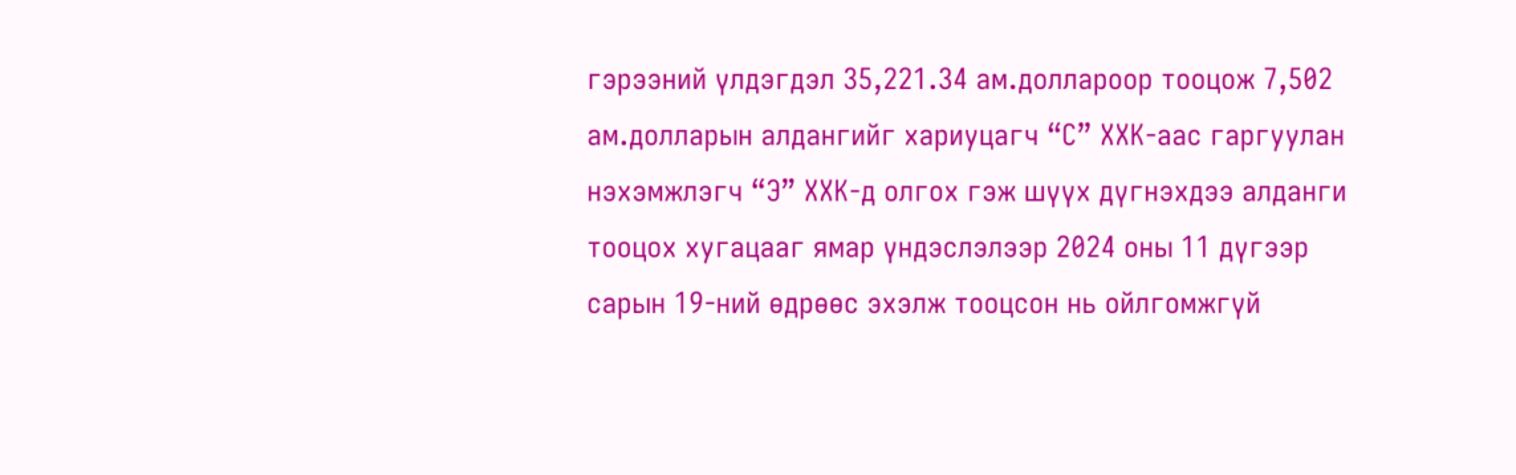гэрээний үлдэгдэл 35,221.34 ам.доллароор тооцож 7,502 ам.долларын алдангийг хариуцагч “С” ХХК-аас гаргуулан нэхэмжлэгч “Э” ХХК-д олгох гэж шүүх дүгнэхдээ алданги тооцох хугацааг ямар үндэслэлээр 2024 оны 11 дүгээр сарын 19-ний өдрөөс эхэлж тооцсон нь ойлгомжгүй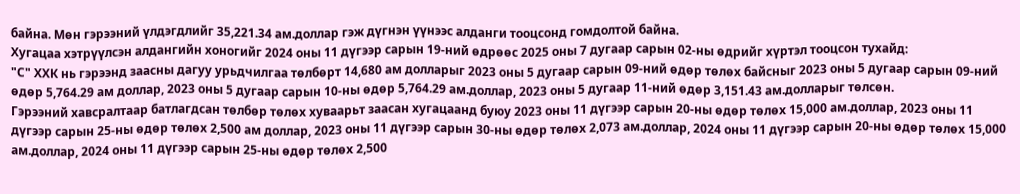байна. Мөн гэрээний үлдэгдлийг 35,221.34 ам.доллар гэж дүгнэн үүнээс алданги тооцсонд гомдолтой байна.
Хугацаа хэтрүүлсэн алдангийн хоногийг 2024 оны 11 дүгээр сарын 19-ний өдрөөс 2025 оны 7 дугаар сарын 02-ны өдрийг хүртэл тооцсон тухайд:
"С" ХХК нь гэрээнд заасны дагуу урьдчилгаа төлбөрт 14,680 ам долларыг 2023 оны 5 дугаар сарын 09-ний өдөр төлөх байсныг 2023 оны 5 дугаар сарын 09-ний өдөр 5,764.29 ам доллар, 2023 оны 5 дугаар сарын 10-ны өдөр 5,764.29 ам.доллар, 2023 оны 5 дугаар 11-ний өдөр 3,151.43 ам.долларыг төлсөн.
Гэрээний хавсралтаар батлагдсан төлбөр төлөх хуваарьт заасан хугацаанд буюу 2023 оны 11 дүгээр сарын 20-ны өдөр төлөх 15,000 ам.доллар, 2023 оны 11 дүгээр сарын 25-ны өдөр төлөх 2,500 ам доллар, 2023 оны 11 дүгээр сарын 30-ны өдөр төлөх 2,073 ам.доллар, 2024 оны 11 дүгээр сарын 20-ны өдөр төлөх 15,000 ам.доллар, 2024 оны 11 дүгээр сарын 25-ны өдөр төлөх 2,500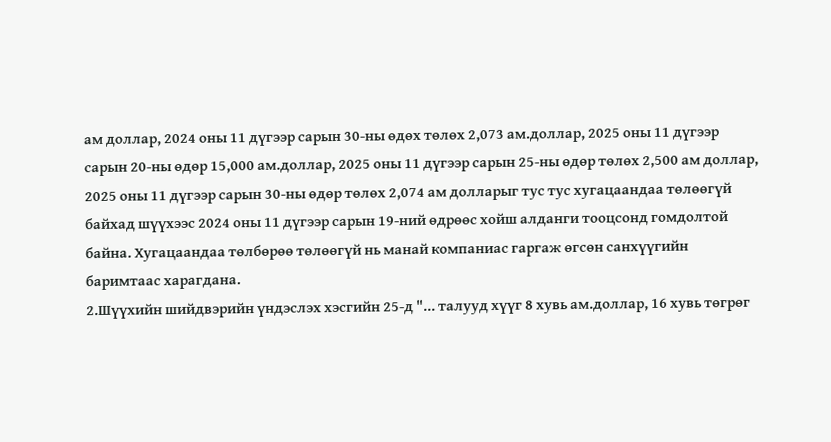ам доллар, 2024 оны 11 дүгээр сарын 30-ны өдөх төлөх 2,073 ам.доллар, 2025 оны 11 дүгээр сарын 20-ны өдөр 15,000 ам.доллар, 2025 оны 11 дүгээр сарын 25-ны өдөр төлөх 2,500 ам доллар, 2025 оны 11 дүгээр сарын 30-ны өдөр төлөх 2,074 ам долларыг тус тус хугацаандаа төлөөгүй байхад шүүхээс 2024 оны 11 дүгээр сарын 19-ний өдрөөс хойш алданги тооцсонд гомдолтой байна. Хугацаандаа төлбөрөө төлөөгүй нь манай компаниас гаргаж өгсөн санхүүгийн баримтаас харагдана.
2.Шүүхийн шийдвэрийн үндэслэх хэсгийн 25-д "... талууд хүүг 8 хувь ам.доллар, 16 хувь төгрөг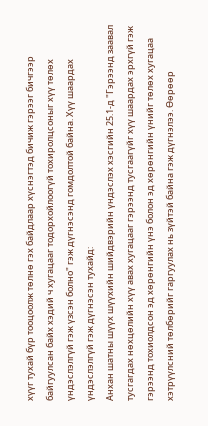хүүг тухай бүр тооцоолж төлнө гэх байдлаар хүснэгтэд бичиж гэрээг бичгээр байгуулсан байх хэдий ч хугацааг тодорхойлоогүй тохиролцсоныг хүү төлөх үндэслэлгүй гэж үзсэн болно" гэж дүгнэсэнд гомдолтой байна. Хүү шаардах үндэслэлгүй гэж дүгнэсэн тухайд:
Анхан шатны шүүх шүүхийн шийдвэрийн үндэслэх хэсгийн 25.1-д "Гэрээнд заавал тусгагдах нөхцөлийн хүү авах хугацааг гэрээнд тусгаагүйг хүү шаардах эрхгүй гэж гэрээнд тохиолдсон эд хөрөнгийн үнэ болон эд хөрөнгийн үнийг төлөх хугацаа хэтрүүлсний төлбөрийг гаргуулах нь зүйтэй байна гэж дүгнэлээ. Өөрөөр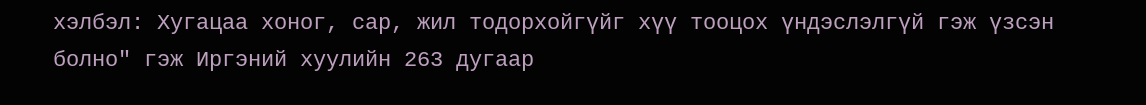хэлбэл: Хугацаа хоног, сар, жил тодорхойгүйг хүү тооцох үндэслэлгүй гэж үзсэн болно" гэж Иргэний хуулийн 263 дугаар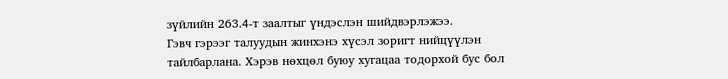зүйлийн 263.4-т заалтыг үндэслэн шийдвэрлэжээ.
Гэвч гэрээг талуудын жинхэнэ хүсэл зоригт нийцүүлэн тайлбарлана. Хэрэв нөхцөл буюу хугацаа тодорхой бус бол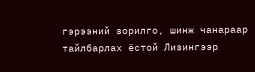гэрээний зорилго, шинж чанараар тайлбарлах ёстой Лизингээр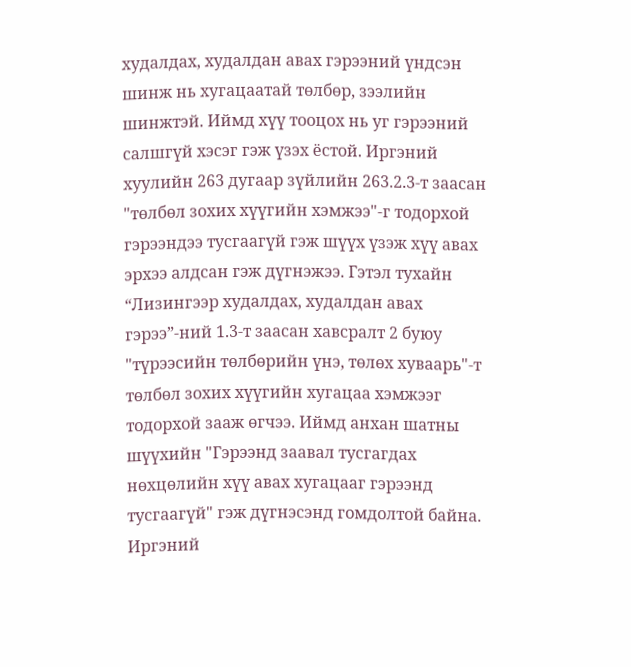худалдах, худалдан авах гэрээний үндсэн шинж нь хугацаатай төлбөр, зээлийн шинжтэй. Иймд хүү тооцох нь уг гэрээний салшгүй хэсэг гэж үзэх ёстой. Иргэний хуулийн 263 дугаар зүйлийн 263.2.3-т заасан "төлбөл зохих хүүгийн хэмжээ"-г тодорхой гэрээндээ тусгаагүй гэж шүүх үзэж хүү авах эрхээ алдсан гэж дүгнэжээ. Гэтэл тухайн “Лизингээр худалдах, худалдан авах гэрээ”-ний 1.3-т заасан хавсралт 2 буюу "түрээсийн төлбөрийн үнэ, төлөх хуваарь"-т төлбөл зохих хүүгийн хугацаа хэмжээг тодорхой зааж өгчээ. Иймд анхан шатны шүүхийн "Гэрээнд заавал тусгагдах нөхцөлийн хүү авах хугацааг гэрээнд тусгаагүй" гэж дүгнэсэнд гомдолтой байна.
Иргэний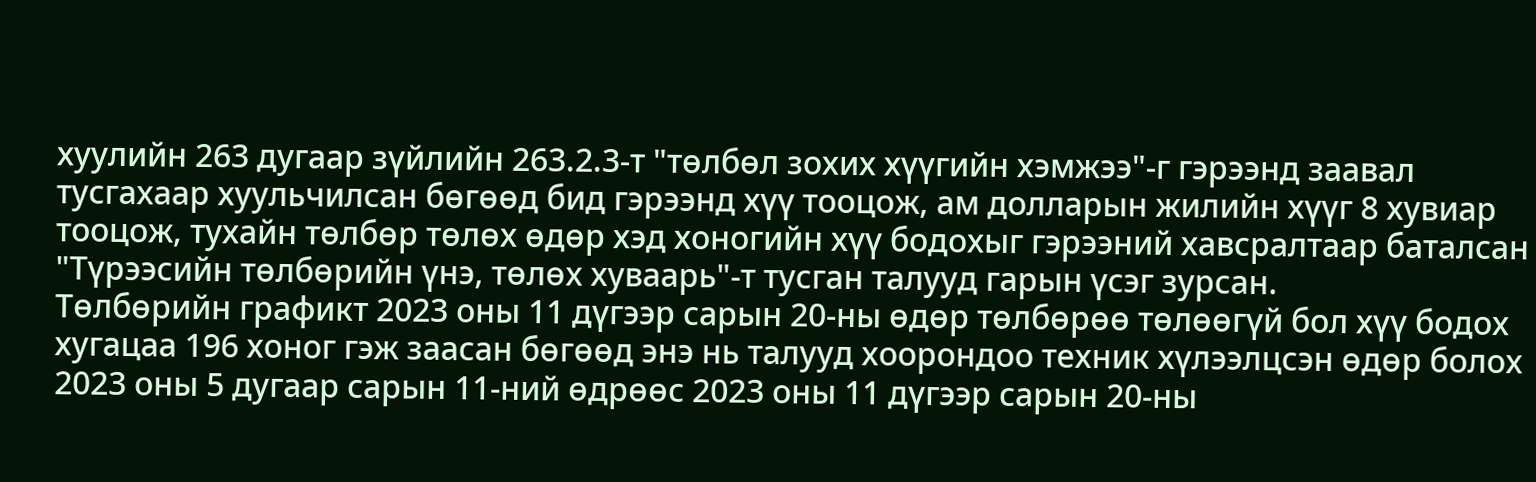хуулийн 263 дугаар зүйлийн 263.2.3-т "төлбөл зохих хүүгийн хэмжээ"-г гэрээнд заавал тусгахаар хуульчилсан бөгөөд бид гэрээнд хүү тооцож, ам долларын жилийн хүүг 8 хувиар тооцож, тухайн төлбөр төлөх өдөр хэд хоногийн хүү бодохыг гэрээний хавсралтаар баталсан "Түрээсийн төлбөрийн үнэ, төлөх хуваарь"-т тусган талууд гарын үсэг зурсан.
Төлбөрийн графикт 2023 оны 11 дүгээр сарын 20-ны өдөр төлбөрөө төлөөгүй бол хүү бодох хугацаа 196 хоног гэж заасан бөгөөд энэ нь талууд хоорондоо техник хүлээлцсэн өдөр болох 2023 оны 5 дугаар сарын 11-ний өдрөөс 2023 оны 11 дүгээр сарын 20-ны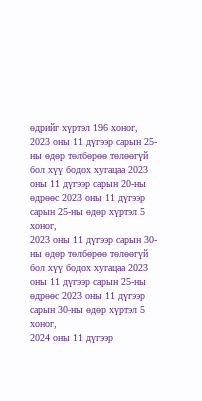өдрийг хүртэл 196 хоног,
2023 оны 11 дүгээр сарын 25-ны өдөр төлбөрөө төлөөгүй бол хүү бодох хугацаа 2023 оны 11 дүгээр сарын 20-ны өдрөөс 2023 оны 11 дүгээр сарын 25-ны өдөр хүртэл 5 хоног,
2023 оны 11 дүгээр сарын 30-ны өдөр төлбөрөө төлөөгүй бол хүү бодох хугацаа 2023 оны 11 дүгээр сарын 25-ны өдрөөс 2023 оны 11 дүгээр сарын 30-ны өдөр хүртэл 5 хоног,
2024 оны 11 дүгээр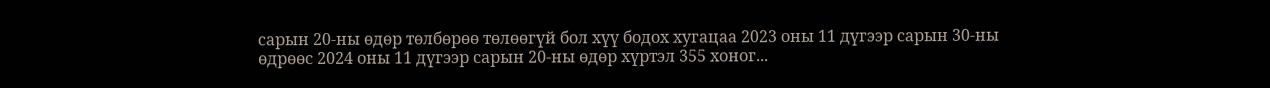сарын 20-ны өдөр төлбөрөө төлөөгүй бол хүү бодох хугацаа 2023 оны 11 дүгээр сарын 30-ны өдрөөс 2024 оны 11 дүгээр сарын 20-ны өдөр хүртэл 355 хоног...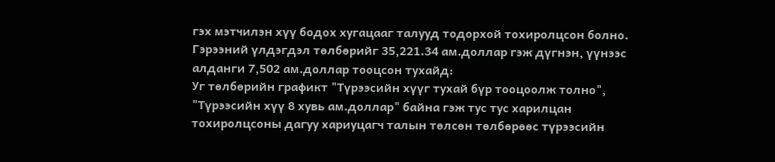гэх мэтчилэн хүү бодох хугацааг талууд тодорхой тохиролцсон болно. Гэрээний үлдэгдэл төлбөрийг 35,221.34 ам.доллар гэж дүгнэн, үүнээс алданги 7,502 ам.доллар тооцсон тухайд:
Уг төлбөрийн графикт "Түрээсийн хүүг тухай бүр тооцоолж толно", "Түрээсийн хүү 8 хувь ам.доллар" байна гэж тус тус харилцан тохиролцсоны дагуу хариуцагч талын төлсөн төлбөрөөс түрээсийн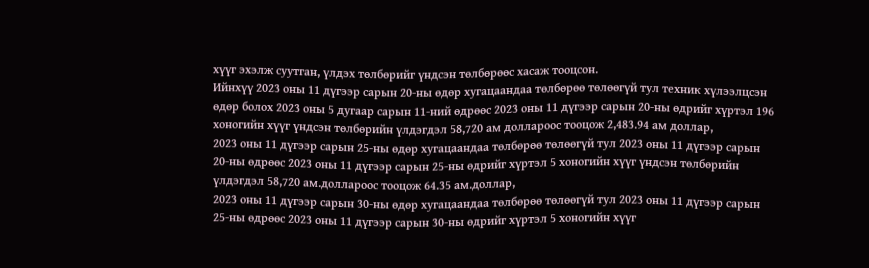хүүг эхэлж суутган, үлдэх төлбөрийг үндсэн төлбөрөөс хасаж тооцсон.
Ийнхүү 2023 оны 11 дүгээр сарын 20-ны өдөр хугацаандаа төлбөрөө төлөөгүй тул техник хүлээлцсэн өдөр болох 2023 оны 5 дугаар сарын 11-ний өдрөөс 2023 оны 11 дүгээр сарын 20-ны өдрийг хүртэл 196 хоногийн хүүг үндсэн төлбөрийн үлдэгдэл 58,720 ам доллароос тооцож 2,483.94 ам доллар,
2023 оны 11 дүгээр сарын 25-ны өдөр хугацаандаа төлбөрөө төлөөгүй тул 2023 оны 11 дүгээр сарын 20-ны өдрөөс 2023 оны 11 дүгээр сарын 25-ны өдрийг хүртэл 5 хоногийн хүүг үндсэн төлбөрийн үлдэгдэл 58,720 ам.доллароос тооцож 64.35 ам.доллар,
2023 оны 11 дүгээр сарын 30-ны өдөр хугацаандаа төлбөрөө төлөөгүй тул 2023 оны 11 дүгээр сарын 25-ны өдрөөс 2023 оны 11 дүгээр сарын 30-ны өдрийг хүртэл 5 хоногийн хүүг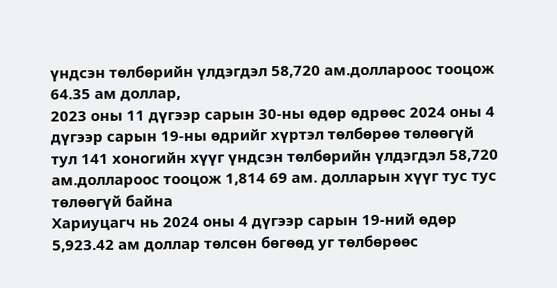үндсэн төлбөрийн үлдэгдэл 58,720 ам.доллароос тооцож 64.35 ам доллар,
2023 оны 11 дүгээр сарын 30-ны өдөр өдрөөс 2024 оны 4 дүгээр сарын 19-ны өдрийг хүртэл төлбөрөө төлөөгүй тул 141 хоногийн хүүг үндсэн төлбөрийн үлдэгдэл 58,720 ам.доллароос тооцож 1,814 69 ам. долларын хүүг тус тус төлөөгүй байна
Хариуцагч нь 2024 оны 4 дүгээр сарын 19-ний өдөр 5,923.42 ам доллар төлсөн бөгөөд уг төлбөрөөс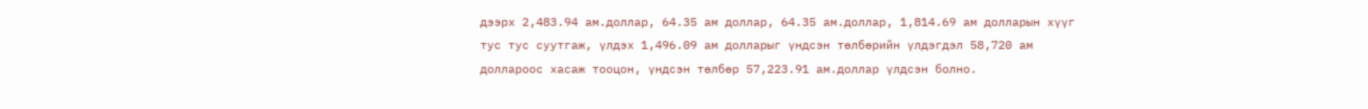дээрх 2,483.94 ам.доллар, 64.35 ам доллар, 64.35 ам.доллар, 1,814.69 ам долларын хүүг тус тус суутгаж, үлдэх 1,496.09 ам долларыг үндсэн төлбөрийн үлдэгдэл 58,720 ам доллароос хасаж тооцон, үндсэн төлбөр 57,223.91 ам.доллар үлдсэн болно.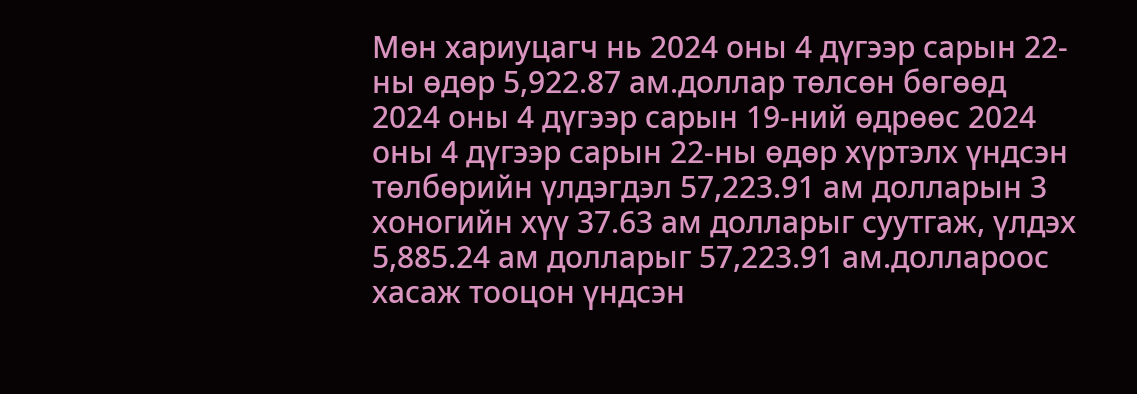Мөн хариуцагч нь 2024 оны 4 дүгээр сарын 22-ны өдөр 5,922.87 ам.доллар төлсөн бөгөөд 2024 оны 4 дүгээр сарын 19-ний өдрөөс 2024 оны 4 дүгээр сарын 22-ны өдөр хүртэлх үндсэн төлбөрийн үлдэгдэл 57,223.91 ам долларын 3 хоногийн хүү 37.63 ам долларыг суутгаж, үлдэх 5,885.24 ам долларыг 57,223.91 ам.доллароос хасаж тооцон үндсэн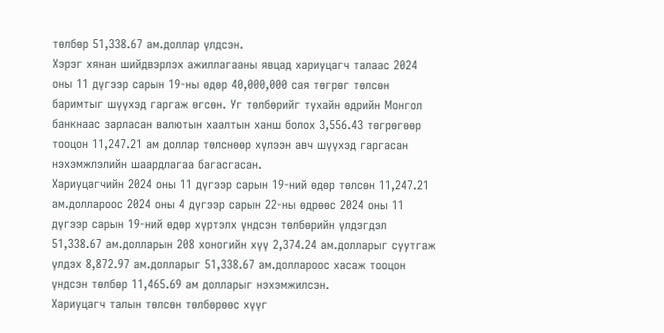төлбөр 51,338.67 ам.доллар үлдсэн.
Хэрэг хянан шийдвэрлэх ажиллагааны явцад хариуцагч талаас 2024 оны 11 дүгээр сарын 19-ны өдөр 40,000,000 сая төгрөг төлсөн баримтыг шүүхэд гаргаж өгсөн. Уг төлбөрийг тухайн өдрийн Монгол банкнаас зарласан валютын хаалтын ханш болох 3,556.43 төгрөгөөр тооцон 11,247.21 ам доллар төлснөөр хүлээн авч шүүхэд гаргасан нэхэмжлэлийн шаардлагаа багасгасан.
Хариуцагчийн 2024 оны 11 дүгээр сарын 19-ний өдөр төлсөн 11,247.21 ам.доллароос 2024 оны 4 дүгээр сарын 22-ны өдрөөс 2024 оны 11 дүгээр сарын 19-ний өдөр хүртэлх үндсэн төлбөрийн үлдэгдэл 51,338.67 ам.долларын 208 хоногийн хүү 2,374.24 ам.долларыг суутгаж үлдэх 8,872.97 ам.долларыг 51,338.67 ам.доллароос хасаж тооцон үндсэн төлбөр 11,465.69 ам долларыг нэхэмжилсэн.
Хариуцагч талын төлсөн төлбөрөөс хүүг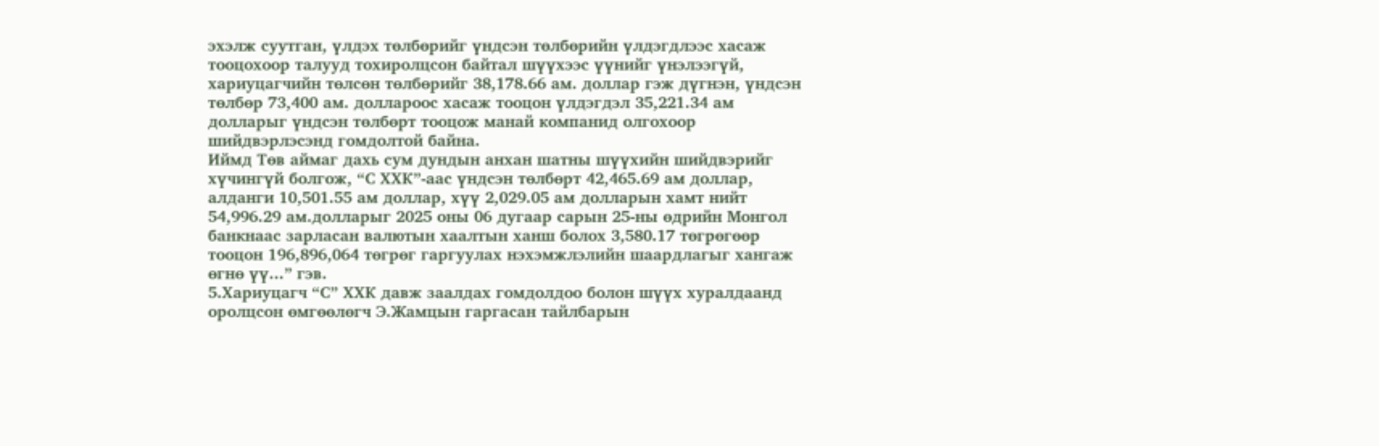эхэлж суутган, үлдэх төлбөрийг үндсэн төлбөрийн үлдэгдлээс хасаж тооцохоор талууд тохиролцсон байтал шүүхээс үүнийг үнэлээгүй, хариуцагчийн төлсөн төлбөрийг 38,178.66 ам. доллар гэж дүгнэн, үндсэн төлбөр 73,400 ам. доллароос хасаж тооцон үлдэгдэл 35,221.34 ам долларыг үндсэн төлбөрт тооцож манай компанид олгохоор шийдвэрлэсэнд гомдолтой байна.
Иймд Төв аймаг дахь сум дундын анхан шатны шүүхийн шийдвэрийг хүчингүй болгож, “С ХХК”-аас үндсэн төлбөрт 42,465.69 ам доллар, алданги 10,501.55 ам доллар, хүү 2,029.05 ам долларын хамт нийт 54,996.29 ам.долларыг 2025 оны 06 дугаар сарын 25-ны өдрийн Монгол банкнаас зарласан валютын хаалтын ханш болох 3,580.17 төгрөгөөр тооцон 196,896,064 төгрөг гаргуулах нэхэмжлэлийн шаардлагыг хангаж өгнө үү...” гэв.
5.Хариуцагч “С” ХХК давж заалдах гомдолдоо болон шүүх хуралдаанд оролцсон өмгөөлөгч Э.Жамцын гаргасан тайлбарын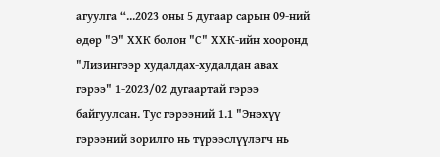агуулга “...2023 оны 5 дугаар сарын 09-ний өдөр "Э" ХХК болон "С" ХХК-ийн хооронд "Лизингээр худалдах-худалдан авах гэрээ" 1-2023/02 дугаартай гэрээ байгуулсан. Тус гэрээний 1.1 "Энэхүү гэрээний зорилго нь түрээслүүлэгч нь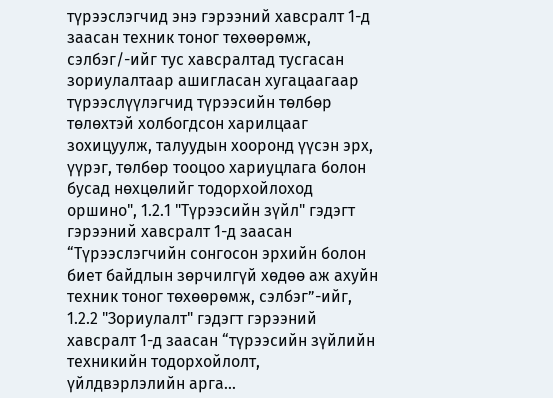түрээслэгчид энэ гэрээний хавсралт 1-д заасан техник тоног төхөөрөмж, сэлбэг/-ийг тус хавсралтад тусгасан зориулалтаар ашигласан хугацаагаар түрээслүүлэгчид түрээсийн төлбөр төлөхтэй холбогдсон харилцааг зохицуулж, талуудын хооронд үүсэн эрх, үүрэг, төлбөр тооцоо хариуцлага болон бусад нөхцөлийг тодорхойлоход оршино", 1.2.1 "Түрээсийн зүйл" гэдэгт гэрээний хавсралт 1-д заасан “Түрээслэгчийн сонгосон эрхийн болон биет байдлын зөрчилгүй хөдөө аж ахуйн техник тоног төхөөрөмж, сэлбэг”-ийг, 1.2.2 "Зориулалт" гэдэгт гэрээний хавсралт 1-д заасан “түрээсийн зүйлийн техникийн тодорхойлолт, үйлдвэрлэлийн арга...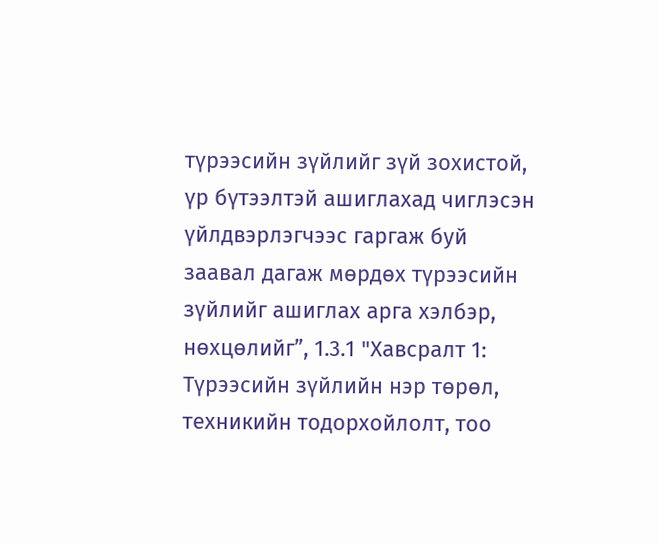түрээсийн зүйлийг зүй зохистой, үр бүтээлтэй ашиглахад чиглэсэн үйлдвэрлэгчээс гаргаж буй заавал дагаж мөрдөх түрээсийн зүйлийг ашиглах арга хэлбэр, нөхцөлийг”, 1.3.1 "Хавсралт 1: Түрээсийн зүйлийн нэр төрөл, техникийн тодорхойлолт, тоо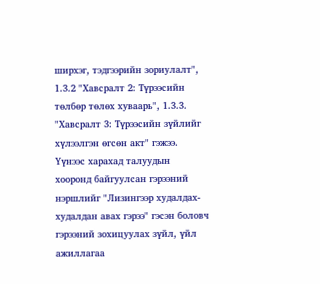ширхэг, тэдгээрийн зориулалт", 1.3.2 "Хавсралт 2: Түрээсийн төлбөр төлөх хуваарь", 1.3.3. "Хавсралт 3: Түрээсийн зүйлийг хүлээлгэн өгсөн акт" гэжээ. Үүнээс харахад талуудын хооронд байгуулсан гэрээний нэршлийг "Лизингээр худалдах-худалдан авах гэрээ" гэсэн боловч гэрээний зохицуулах зүйл, үйл ажиллагаа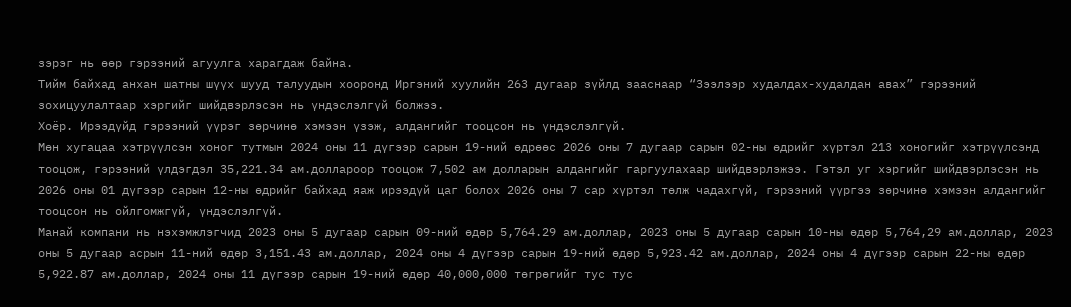зэрэг нь өөр гэрээний агуулга харагдаж байна.
Тийм байхад анхан шатны шүүх шууд талуудын хооронд Иргэний хуулийн 263 дугааp зүйлд зааснаар “Зээлээр худалдах-худалдан авах” гэрээний зохицуулалтаар хэргийг шийдвэрлэсэн нь үндэслэлгүй болжээ.
Хоёр. Ирээдүйд гэрээний үүрэг зөрчинө хэмээн үзэж, алдангийг тооцсон нь үндэслэлгүй.
Мөн хугацаа хэтрүүлсэн хоног тутмын 2024 оны 11 дүгээр сарын 19-ний өдрөөс 2026 оны 7 дугаар сарын 02-ны өдрийг хүртэл 213 хоногийг хэтрүүлсэнд тооцож, гэрээний үлдэгдэл 35,221.34 ам.доллароор тооцож 7,502 ам долларын алдангийг гаргуулахаар шийдвэрлэжээ. Гэтэл уг хэргийг шийдвэрлэсэн нь 2026 оны 01 дүгээр сарын 12-ны өдрийг байхад яаж ирээдүй цаг болох 2026 оны 7 сар хүртэл төлж чадахгүй, гэрээний үүргээ зөрчинө хэмээн алдангийг тооцсон нь ойлгомжгүй, үндэслэлгүй.
Манай компани нь нэхэмжлэгчид 2023 оны 5 дугаар сарын 09-ний өдөр 5,764.29 ам.доллар, 2023 оны 5 дугаар сарын 10-ны өдөр 5,764,29 ам.доллар, 2023 оны 5 дугаар асрын 11-ний өдөр 3,151.43 ам.доллар, 2024 оны 4 дүгээр сарын 19-ний өдөр 5,923.42 ам.доллар, 2024 оны 4 дүгээр сарын 22-ны өдөр 5,922.87 ам.доллар, 2024 оны 11 дүгээр сарын 19-ний өдөр 40,000,000 төгрөгийг тус тус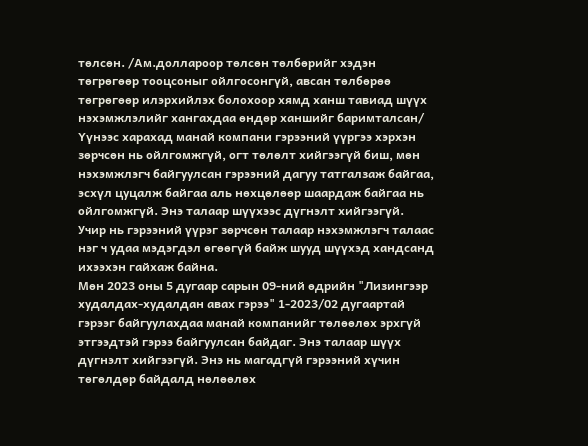төлсөн. /Ам.доллароор төлсөн төлбөрийг хэдэн төгрөгөөр тооцсоныг ойлгосонгүй, авсан төлбөрөө төгрөгөөр илэрхийлэх болохоор хямд ханш тавиад шүүх нэхэмжлэлийг хангахдаа өндөр ханшийг баримталсан/
Үүнээс харахад манай компани гэрээний үүргээ хэрхэн зөрчсөн нь ойлгомжгүй, огт төлөлт хийгээгүй биш, мөн нэхэмжлэгч байгуулсан гэрээний дагуу татгалзаж байгаа, эсхүл цуцалж байгаа аль нөхцөлөөр шаардаж байгаа нь ойлгомжгүй. Энэ талаар шүүхээс дүгнэлт хийгээгүй. Учир нь гэрээний үүрэг зөрчсөн талаар нэхэмжлэгч талаас нэг ч удаа мэдэгдэл өгөөгүй байж шууд шүүхэд хандсанд ихээхэн гайхаж байна.
Мөн 2023 оны 5 дугаар сарын 09-ний өдрийн "Лизингээр худалдах-худалдан авах гэрээ" 1-2023/02 дугаартай гэрээг байгуулахдаа манай компанийг төлөөлөх эрхгүй этгээдтэй гэрээ байгуулсан байдаг. Энэ талаар шүүх дүгнэлт хийгээгүй. Энэ нь магадгүй гэрээний хүчин төгөлдөр байдалд нөлөөлөх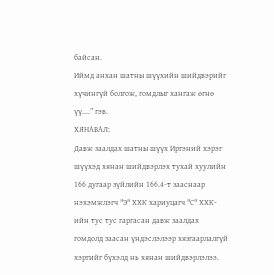байсан.
Иймд анхан шатны шүүхийн шийдвэрийг хүчингүй болгож, гомдлыг хангаж өгнө үү....” гэв.
ХЯНАВАЛ:
Давж заалдах шатны шүүх Иргэний хэрэг шүүхэд хянан шийдвэрлэх тухай хуулийн 166 дугаар зүйлийн 166.4-т зааснаар нэхэмжлэгч "Э" ХХК хариуцагч "С" ХХК-ийн тус тус гаргасан давж заалдах гомдолд заасан үндэслэлээр хязгаарлалгүй хэргийг бүхэлд нь хянан шийдвэрлэлээ.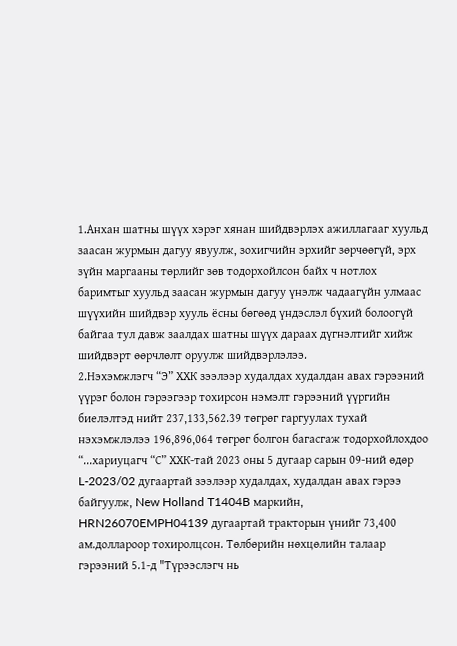1.Анхан шатны шүүх хэрэг хянан шийдвэрлэх ажиллагааг хуульд заасан журмын дагуу явуулж, зохигчийн эрхийг зөрчөөгүй, эрх зүйн маргааны төрлийг зөв тодорхойлсон байх ч нотлох баримтыг хуульд заасан журмын дагуу үнэлж чадаагүйн улмаас шүүхийн шийдвэр хууль ёсны бөгөөд үндэслэл бүхий болоогүй байгаа тул давж заалдах шатны шүүх дараах дүгнэлтийг хийж шийдвэрт өөрчлөлт оруулж шийдвэрлэлээ.
2.Нэхэмжлэгч “Э” ХХК зээлээр худалдах худалдан авах гэрээний үүрэг болон гэрээгээр тохирсон нэмэлт гэрээний үүргийн биелэлтэд нийт 237,133,562.39 төгрөг гаргуулах тухай нэхэмжлэлээ 196,896,064 төгрөг болгон багасгаж тодорхойлохдоо “...хариуцагч “С” ХХК-тай 2023 оны 5 дугаар сарын 09-ний өдөр L-2023/02 дугаартай зээлээр худалдах, худалдан авах гэрээ байгуулж, New Holland T1404B маркийн, HRN26070EMPH04139 дугаартай тракторын үнийг 73,400 ам.доллароор тохиролцсон. Төлбөрийн нөхцөлийн талаар гэрээний 5.1-д "Түрээслэгч нь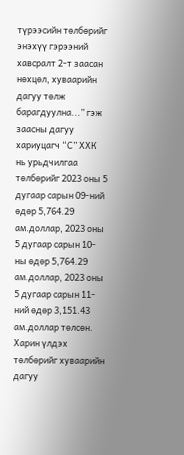түрээсийн төлбөрийг энэхүү гэрээний хавсралт 2-т заасан нөхцөл, хуваарийн дагуу төлж барагдуулна...” гэж заасны дагуу хариуцагч “С” ХХК нь урьдчилгаа төлбөрийг 2023 оны 5 дугаар сарын 09-ний өдөр 5,764.29 ам.доллар, 2023 оны 5 дугаар сарын 10-ны өдөр 5,764.29 ам.доллар, 2023 оны 5 дугаар сарын 11-ний өдөр 3,151.43 ам.доллар төлсөн. Харин үлдэх төлбөрийг хуваарийн дагуу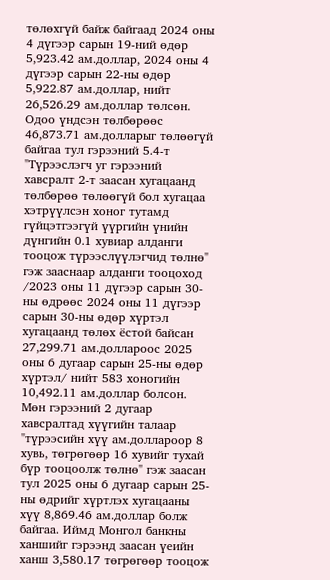төлөхгүй байж байгаад 2024 оны 4 дүгээр сарын 19-ний өдөр 5,923.42 ам.доллар, 2024 оны 4 дүгээр сарын 22-ны өдөр 5,922.87 ам.доллар, нийт 26,526.29 ам.доллар төлсөн. Одоо үндсэн төлбөрөөс 46,873.71 ам.долларыг төлөөгүй байгаа тул гэрээний 5.4-т "Түрээслэгч уг гэрээний хавсралт 2-т заасан хугацаанд төлбөрөө төлөөгүй бол хугацаа хэтрүүлсэн хоног тутамд гүйцэтгээгүй үүргийн үнийн дүнгийн 0.1 хувиар алданги тооцож түрээслүүлэгчид төлнө" гэж зааснаар алданги тооцоход /2023 оны 11 дүгээр сарын 30-ны өдрөөс 2024 оны 11 дүгээр сарын 30-ны өдөр хүртэл хугацаанд төлөх ёстой байсан 27,299.71 ам.доллароос 2025 оны 6 дугаар сарын 25-ны өдөр хүртэл/ нийт 583 хоногийн 10,492.11 ам.доллар болсон. Мөн гэрээний 2 дугаар хавсралтад хүүгийн талаар "түрээсийн хүү ам.доллароор 8 хувь, төгрөгөөр 16 хувийг тухай бүр тооцоолж төлнө" гэж заасан тул 2025 оны 6 дугаар сарын 25-ны өдрийг хүртлэх хугацааны хүү 8,869.46 ам.доллар болж байгаа. Иймд Монгол банкны ханшийг гэрээнд заасан үеийн ханш 3,580.17 төгрөгөөр тооцож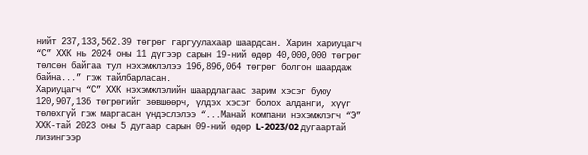нийт 237,133,562.39 төгрөг гаргуулахаар шаардсан. Харин хариуцагч “С” ХХК нь 2024 оны 11 дүгээр сарын 19-ний өдөр 40,000,000 төгрөг төлсөн байгаа тул нэхэмжлэлээ 196,896,064 төгрөг болгон шаардаж байна...” гэж тайлбарласан.
Хариуцагч “С” ХХК нэхэмжлэлийн шаардлагаас зарим хэсэг буюу 120,907,136 төгрөгийг зөвшөөрч, үлдэх хэсэг болох алданги, хүүг төлөхгүй гэж маргасан үндэслэлээ “...Манай компани нэхэмжлэгч “Э” ХХК-тай 2023 оны 5 дугаар сарын 09-ний өдөр L-2023/02 дугаартай лизингээр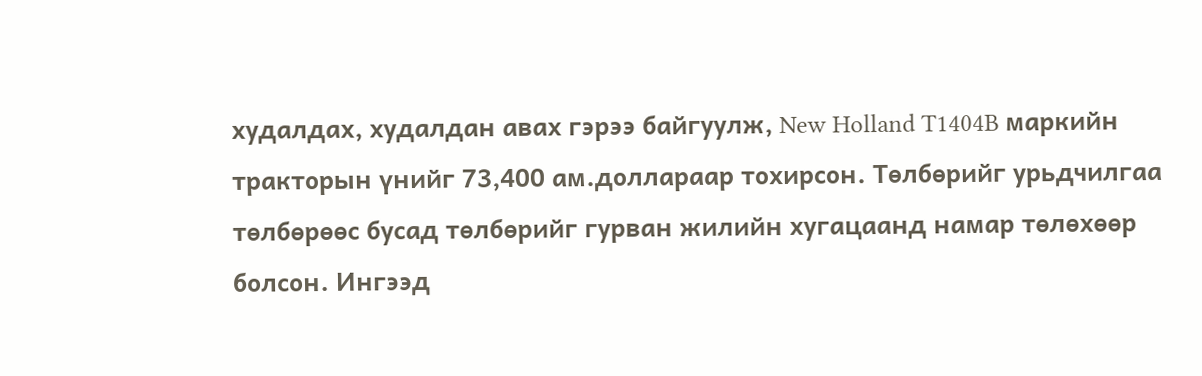худалдах, худалдан авах гэрээ байгуулж, New Holland T1404B маркийн тракторын үнийг 73,400 ам.доллараар тохирсон. Төлбөрийг урьдчилгаа төлбөрөөс бусад төлбөрийг гурван жилийн хугацаанд намар төлөхөөр болсон. Ингээд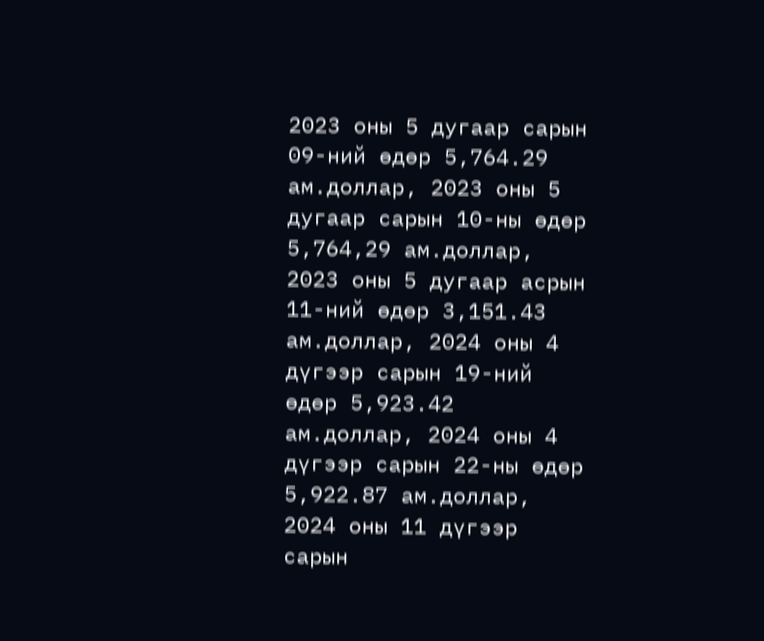2023 оны 5 дугаар сарын 09-ний өдөр 5,764.29 ам.доллар, 2023 оны 5 дугаар сарын 10-ны өдөр 5,764,29 ам.доллар, 2023 оны 5 дугаар асрын 11-ний өдөр 3,151.43 ам.доллар, 2024 оны 4 дүгээр сарын 19-ний өдөр 5,923.42 ам.доллар, 2024 оны 4 дүгээр сарын 22-ны өдөр 5,922.87 ам.доллар, 2024 оны 11 дүгээр сарын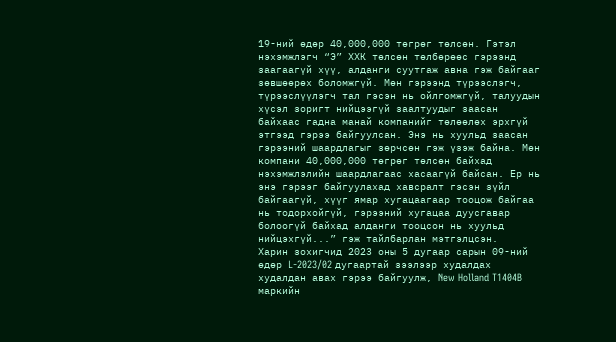19-ний өдөр 40,000,000 төгрөг төлсөн. Гэтэл нэхэмжлэгч “Э” ХХК төлсөн төлбөрөөс гэрээнд заагаагүй хүү, алданги суутгаж авна гэж байгааг зөвшөөрөх боломжгүй. Мөн гэрээнд түрээслэгч, түрээслүүлэгч тал гэсэн нь ойлгомжгүй, талуудын хүсэл зоригт нийцээгүй заалтуудыг заасан байхаас гадна манай компанийг төлөөлөх эрхгүй этгээд гэрээ байгуулсан. Энэ нь хуульд заасан гэрээний шаардлагыг зөрчсөн гэж үзэж байна. Мөн компани 40,000,000 төгрөг төлсөн байхад нэхэмжлэлийн шаардлагаас хасаагүй байсан. Ер нь энэ гэрээг байгуулахад хавсралт гэсэн зүйл байгаагүй, хүүг ямар хугацаагаар тооцож байгаа нь тодорхойгүй, гэрээний хугацаа дуусгавар болоогүй байхад алданги тооцсон нь хуульд нийцэхгүй...” гэж тайлбарлан мэтгэлцсэн.
Харин зохигчид 2023 оны 5 дугаар сарын 09-ний өдөр L-2023/02 дугаартай зээлээр худалдах худалдан авах гэрээ байгуулж, New Holland T1404B маркийн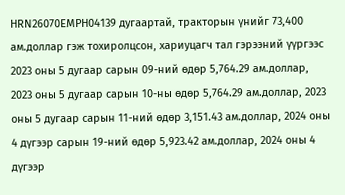HRN26070EMPH04139 дугаартай, тракторын үнийг 73,400 ам.доллар гэж тохиролцсон, хариуцагч тал гэрээний үүргээс 2023 оны 5 дугаар сарын 09-ний өдөр 5,764.29 ам.доллар, 2023 оны 5 дугаар сарын 10-ны өдөр 5,764.29 ам.доллар, 2023 оны 5 дугаар сарын 11-ний өдөр 3,151.43 ам.доллар, 2024 оны 4 дүгээр сарын 19-ний өдөр 5,923.42 ам.доллар, 2024 оны 4 дүгээр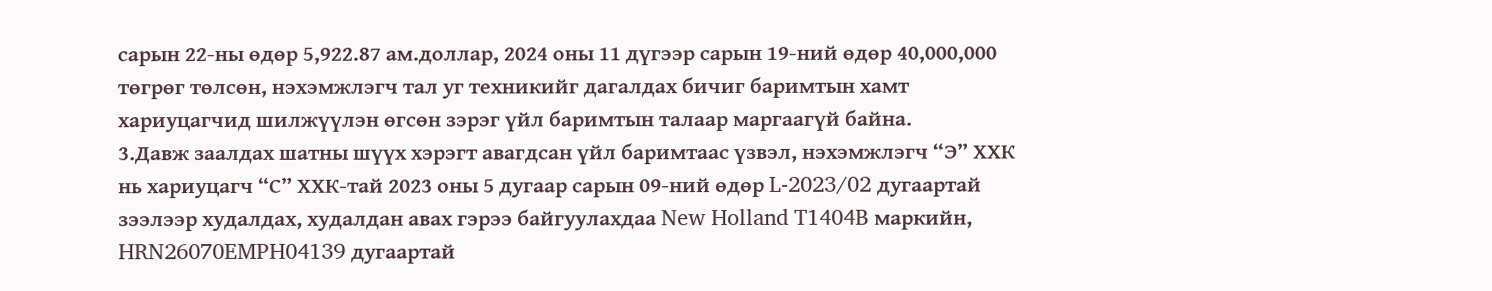сарын 22-ны өдөр 5,922.87 ам.доллар, 2024 оны 11 дүгээр сарын 19-ний өдөр 40,000,000 төгрөг төлсөн, нэхэмжлэгч тал уг техникийг дагалдах бичиг баримтын хамт хариуцагчид шилжүүлэн өгсөн зэрэг үйл баримтын талаар маргаагүй байна.
3.Давж заалдах шатны шүүх хэрэгт авагдсан үйл баримтаас үзвэл, нэхэмжлэгч “Э” ХХК нь хариуцагч “С” ХХК-тай 2023 оны 5 дугаар сарын 09-ний өдөр L-2023/02 дугаартай зээлээр худалдах, худалдан авах гэрээ байгуулахдаа New Holland T1404B маркийн, HRN26070EMPH04139 дугаартай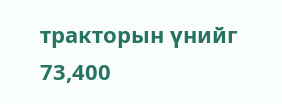тракторын үнийг 73,400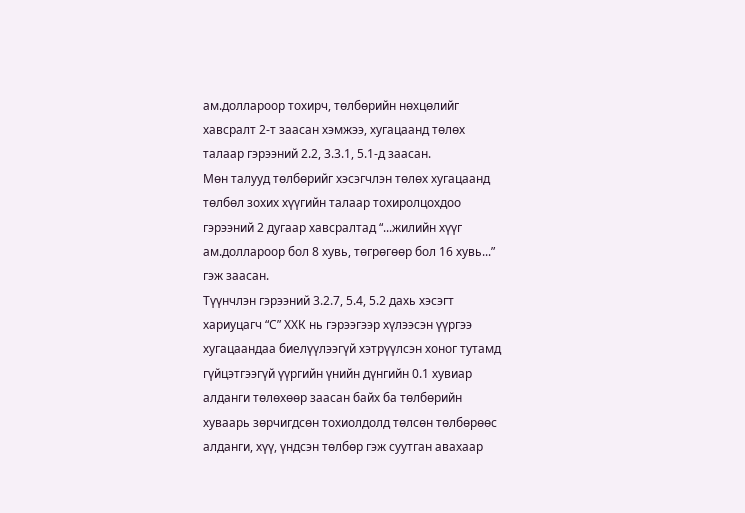ам.доллароор тохирч, төлбөрийн нөхцөлийг хавсралт 2-т заасан хэмжээ, хугацаанд төлөх талаар гэрээний 2.2, 3.3.1, 5.1-д заасан.
Мөн талууд төлбөрийг хэсэгчлэн төлөх хугацаанд төлбөл зохих хүүгийн талаар тохиролцохдоо гэрээний 2 дугаар хавсралтад “...жилийн хүүг ам.доллароор бол 8 хувь, төгрөгөөр бол 16 хувь...” гэж заасан.
Түүнчлэн гэрээний 3.2.7, 5.4, 5.2 дахь хэсэгт хариуцагч “С” ХХК нь гэрээгээр хүлээсэн үүргээ хугацаандаа биелүүлээгүй хэтрүүлсэн хоног тутамд гүйцэтгээгүй үүргийн үнийн дүнгийн 0.1 хувиар алданги төлөхөөр заасан байх ба төлбөрийн хуваарь зөрчигдсөн тохиолдолд төлсөн төлбөрөөс алданги, хүү, үндсэн төлбөр гэж суутган авахаар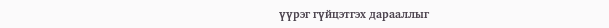үүрэг гүйцэтгэх дарааллыг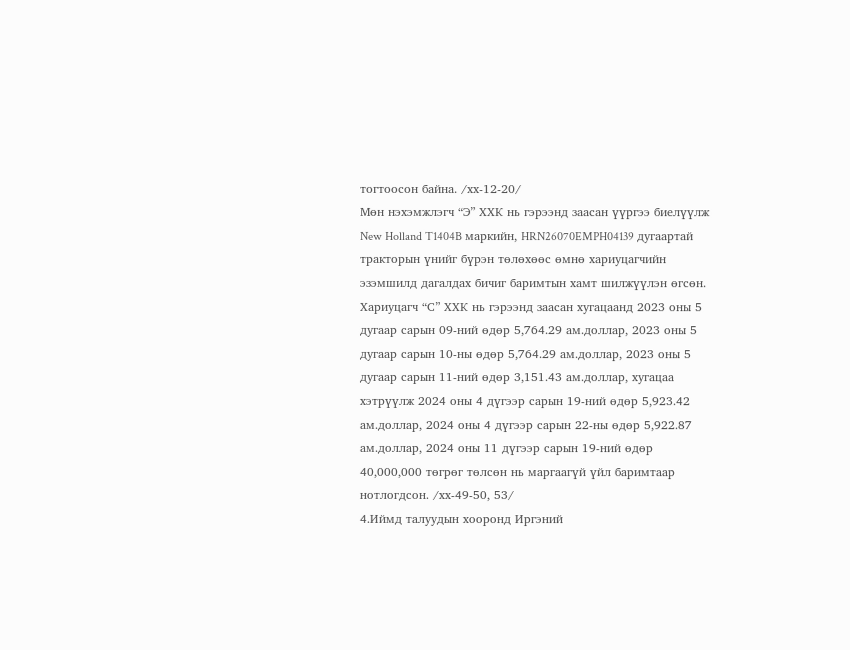тогтоосон байна. /хх-12-20/
Мөн нэхэмжлэгч “Э” ХХК нь гэрээнд заасан үүргээ биелүүлж New Holland T1404B маркийн, HRN26070EMPH04139 дугаартай тракторын үнийг бүрэн төлөхөөс өмнө хариуцагчийн эзэмшилд дагалдах бичиг баримтын хамт шилжүүлэн өгсөн.
Хариуцагч “С” ХХК нь гэрээнд заасан хугацаанд 2023 оны 5 дугаар сарын 09-ний өдөр 5,764.29 ам.доллар, 2023 оны 5 дугаар сарын 10-ны өдөр 5,764.29 ам.доллар, 2023 оны 5 дугаар сарын 11-ний өдөр 3,151.43 ам.доллар, хугацаа хэтрүүлж 2024 оны 4 дүгээр сарын 19-ний өдөр 5,923.42 ам.доллар, 2024 оны 4 дүгээр сарын 22-ны өдөр 5,922.87 ам.доллар, 2024 оны 11 дүгээр сарын 19-ний өдөр 40,000,000 төгрөг төлсөн нь маргаагүй үйл баримтаар нотлогдсон. /хх-49-50, 53/
4.Иймд талуудын хооронд Иргэний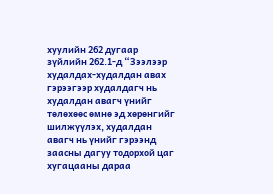хуулийн 262 дугаар зүйлийн 262.1-д “Зээлээр худалдах-худалдан авах гэрээгээр худалдагч нь худалдан авагч үнийг төлөхөөс өмнө эд хөрөнгийг шилжүүлэх, худалдан авагч нь үнийг гэрээнд заасны дагуу тодорхой цаг хугацааны дараа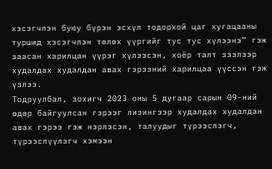хэсэгчлэн буюу бүрэн эсхүл тодорхой цаг хугацааны туршид хэсэгчлэн төлөх үүргийг тус тус хүлээнэ” гэж заасан харилцан үүрэг хүлээсэн, хоёр талт зээлээр худалдах худалдан авах гэрээний харилцаа үүссэн гэж үзлээ.
Тодруулбал, зохигч 2023 оны 5 дугаар сарын 09-ний өдөр байгуулсан гэрээг лизингээр худалдах худалдан авах гэрээ гэж нэрлэсэн, талуудыг түрээслэгч, түрээслүүлэгч хэмээн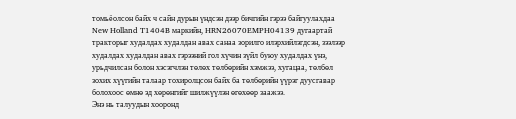томьёолсон байх ч сайн дурын үндсэн дээр бичгийн гэрээ байгуулахдаа New Holland T1404B маркийн, HRN26070EMPH04139 дугаартай тракторыг худалдах худалдан авах санаа зорилго илэрхийлэгдсэн, зээлээр худалдах худалдан авах гэрээний гол хүчин зүйл буюу худалдах үнэ, урьдчилсан болон хэсэгчлэн төлөх төлбөрийн хэмжээ, хугацаа, төлбөл зохих хүүгийн талаар тохиролцсон байх ба төлбөрийн үүрэг дуусгавар болохоос өмнө эд хөрөнгийг шилжүүлэн өгөхөөр заажээ.
Энэ нь талуудын хооронд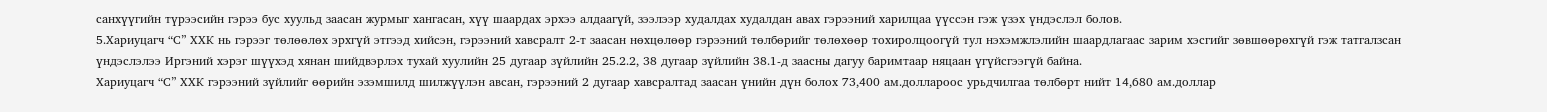санхүүгийн түрээсийн гэрээ бус хуульд заасан журмыг хангасан, хүү шаардах эрхээ алдаагүй, зээлээр худалдах худалдан авах гэрээний харилцаа үүссэн гэж үзэх үндэслэл болов.
5.Хариуцагч “С” ХХК нь гэрээг төлөөлөх эрхгүй этгээд хийсэн, гэрээний хавсралт 2-т заасан нөхцөлөөр гэрээний төлбөрийг төлөхөөр тохиролцоогүй тул нэхэмжлэлийн шаардлагаас зарим хэсгийг зөвшөөрөхгүй гэж татгалзсан үндэслэлээ Иргэний хэрэг шүүхэд хянан шийдвэрлэх тухай хуулийн 25 дугаар зүйлийн 25.2.2, 38 дугаар зүйлийн 38.1-д заасны дагуу баримтаар няцаан үгүйсгээгүй байна.
Хариуцагч “С” ХХК гэрээний зүйлийг өөрийн эзэмшилд шилжүүлэн авсан, гэрээний 2 дугаар хавсралтад заасан үнийн дүн болох 73,400 ам.доллароос урьдчилгаа төлбөрт нийт 14,680 ам.доллар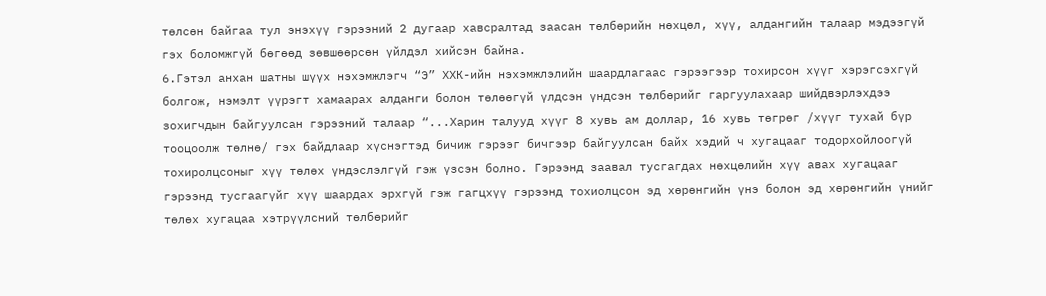төлсөн байгаа тул энэхүү гэрээний 2 дугаар хавсралтад заасан төлбөрийн нөхцөл, хүү, алдангийн талаар мэдээгүй гэх боломжгүй бөгөөд зөвшөөрсөн үйлдэл хийсэн байна.
6.Гэтэл анхан шатны шүүх нэхэмжлэгч “Э” ХХК-ийн нэхэмжлэлийн шаардлагаас гэрээгээр тохирсон хүүг хэрэгсэхгүй болгож, нэмэлт үүрэгт хамаарах алданги болон төлөөгүй үлдсэн үндсэн төлбөрийг гаргуулахаар шийдвэрлэхдээ зохигчдын байгуулсан гэрээний талаар “...Харин талууд хүүг 8 хувь ам доллар, 16 хувь төгрөг /хүүг тухай бүр тооцоолж төлнө/ гэх байдлаар хүснэгтэд бичиж гэрээг бичгээр байгуулсан байх хэдий ч хугацааг тодорхойлоогүй тохиролцсоныг хүү төлөх үндэслэлгүй гэж үзсэн болно. Гэрээнд заавал тусгагдах нөхцөлийн хүү авах хугацааг гэрээнд тусгаагүйг хүү шаардах эрхгүй гэж гагцхүү гэрээнд тохиолцсон эд хөрөнгийн үнэ болон эд хөрөнгийн үнийг төлөх хугацаа хэтрүүлсний төлбөрийг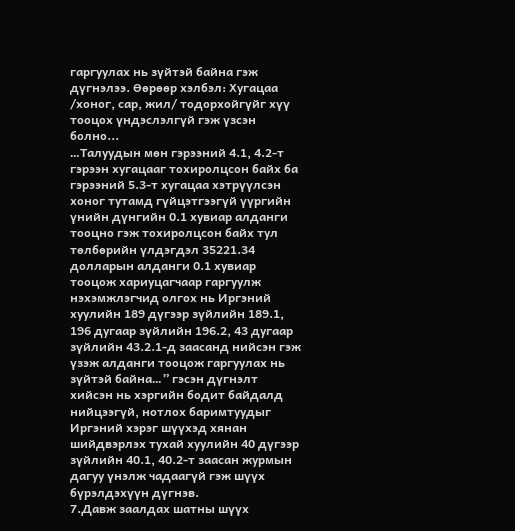гаргуулах нь зүйтэй байна гэж дүгнэлээ. Өөрөөр хэлбэл: Хугацаа /хоног, сар, жил/ тодорхойгүйг хүү тооцох үндэслэлгүй гэж үзсэн болно...
…Талуудын мөн гэрээний 4.1, 4.2-т гэрээн хугацааг тохиролцсон байх ба гэрээний 5.3-т хугацаа хэтрүүлсэн хоног тутамд гүйцэтгээгүй үүргийн үнийн дүнгийн 0.1 хувиар алданги тооцно гэж тохиролцсон байх тул төлбөрийн үлдэгдэл 35221.34 долларын алданги 0.1 хувиар тооцож хариуцагчаар гаргуулж нэхэмжлэгчид олгох нь Иргэний хуулийн 189 дүгээр зүйлийн 189.1, 196 дугаар зүйлийн 196.2, 43 дугаар зүйлийн 43.2.1-д заасанд нийсэн гэж үзэж алданги тооцож гаргуулах нь зүйтэй байна…” гэсэн дүгнэлт хийсэн нь хэргийн бодит байдалд нийцээгүй, нотлох баримтуудыг Иргэний хэрэг шүүхэд хянан шийдвэрлэх тухай хуулийн 40 дүгээр зүйлийн 40.1, 40.2-т заасан журмын дагуу үнэлж чадаагүй гэж шүүх бүрэлдэхүүн дүгнэв.
7.Давж заалдах шатны шүүх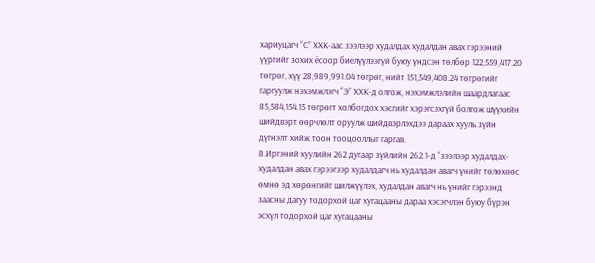хариуцагч “С” ХХК-аас зээлээр худалдах худалдан авах гэрээний үүргийг зохих ёсоор биелүүлээгүй буюу үндсэн төлбөр 122,559,417.20 төгрөг, хүү 28,989,991.04 төгрөг, нийт 151,549,408.24 төгрөгийг гаргуулж нэхэмжлэгч “Э” ХХК-д олгож, нэхэмжлэлийн шаардлагаас 85,584,154.15 төгрөгт холбогдох хэсгийг хэрэгсэхгүй болгож шүүхийн шийдвэрт өөрчлөлт оруулж шийдвэрлэхдээ дараах хууль зүйн дүгнэлт хийж тоон тооцооллыг гаргав.
8.Иргэний хуулийн 262 дугаар зүйлийн 262.1-д “зээлээр худалдах-худалдан авах гэрээгээр худалдагч нь худалдан авагч үнийг төлөхөөс өмнө эд хөрөнгийг шилжүүлэх, худалдан авагч нь үнийг гэрээнд заасны дагуу тодорхой цаг хугацааны дараа хэсэгчлэн буюу бүрэн эсхүл тодорхой цаг хугацааны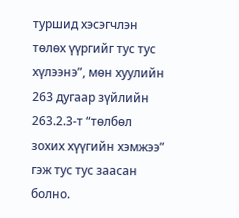туршид хэсэгчлэн төлөх үүргийг тус тус хүлээнэ”, мөн хуулийн 263 дугаар зүйлийн 263.2.3-т “төлбөл зохих хүүгийн хэмжээ” гэж тус тус заасан болно.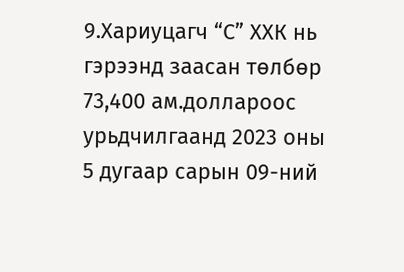9.Хариуцагч “С” ХХК нь гэрээнд заасан төлбөр 73,400 ам.доллароос урьдчилгаанд 2023 оны 5 дугаар сарын 09-ний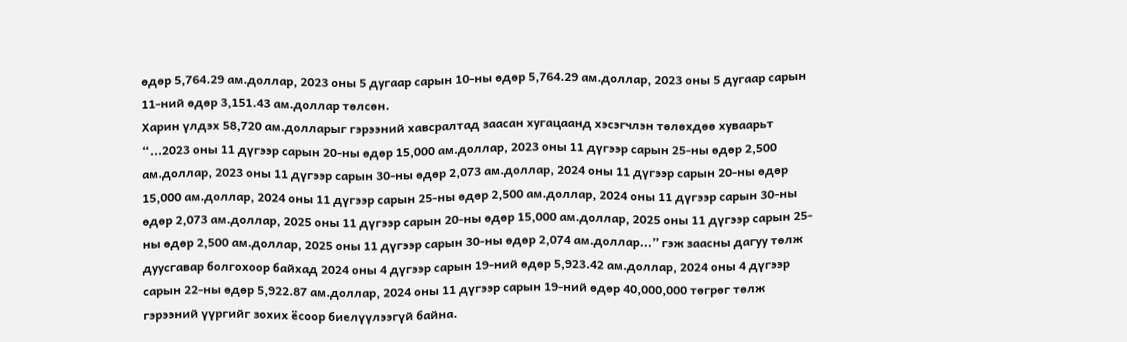өдөр 5,764.29 ам.доллар, 2023 оны 5 дугаар сарын 10-ны өдөр 5,764.29 ам.доллар, 2023 оны 5 дугаар сарын 11-ний өдөр 3,151.43 ам.доллар төлсөн.
Харин үлдэх 58,720 ам.долларыг гэрээний хавсралтад заасан хугацаанд хэсэгчлэн төлөхдөө хуваарьт “...2023 оны 11 дүгээр сарын 20-ны өдөр 15,000 ам.доллар, 2023 оны 11 дүгээр сарын 25-ны өдөр 2,500 ам.доллар, 2023 оны 11 дүгээр сарын 30-ны өдөр 2,073 ам.доллар, 2024 оны 11 дүгээр сарын 20-ны өдөр 15,000 ам.доллар, 2024 оны 11 дүгээр сарын 25-ны өдөр 2,500 ам.доллар, 2024 оны 11 дүгээр сарын 30-ны өдөр 2,073 ам.доллар, 2025 оны 11 дүгээр сарын 20-ны өдөр 15,000 ам.доллар, 2025 оны 11 дүгээр сарын 25-ны өдөр 2,500 ам.доллар, 2025 оны 11 дүгээр сарын 30-ны өдөр 2,074 ам.доллар...” гэж заасны дагуу төлж дуусгавар болгохоор байхад 2024 оны 4 дүгээр сарын 19-ний өдөр 5,923.42 ам.доллар, 2024 оны 4 дүгээр сарын 22-ны өдөр 5,922.87 ам.доллар, 2024 оны 11 дүгээр сарын 19-ний өдөр 40,000,000 төгрөг төлж гэрээний үүргийг зохих ёсоор биелүүлээгүй байна.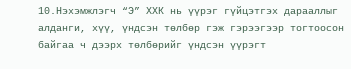10.Нэхэмжлэгч “Э” ХХК нь үүрэг гүйцэтгэх дарааллыг алданги, хүү, үндсэн төлбөр гэж гэрээгээр тогтоосон байгаа ч дээрх төлбөрийг үндсэн үүрэгт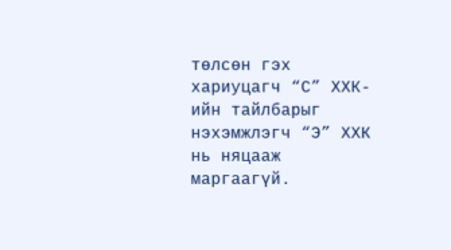төлсөн гэх хариуцагч “С” ХХК-ийн тайлбарыг нэхэмжлэгч “Э” ХХК нь няцааж маргаагүй.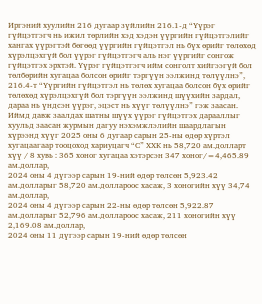Иргэний хуулийн 216 дугаар зүйлийн 216.1-д “Үүрэг гүйцэтгэгч нь ижил төрлийн хэд хэдэн үүргийн гүйцэтгэлийг хангах үүрэгтэй бөгөөд үүргийн гүйцэтгэл нь бүх өрийг төлөхөд хүрэлцэхгүй бол үүрэг гүйцэтгэгч аль нэг үүргийг сонгож гүйцэтгэх эрхтэй. Үүрэг гүйцэтгэгч ийм сонголт хийгээгүй бол төлбөрийн хугацаа болсон өрийг тэргүүн ээлжинд төлүүлнэ”, 216.4-т “Үүргийн гүйцэтгэл нь төлөх хугацаа болсон бүх өрийг төлөхөд хүрэлцэхгүй бол тэргүүн ээлжинд шүүхийн зардал, дараа нь үндсэн үүрэг, эцэст нь хүүг төлүүлнэ” гэж заасан.
Иймд давж заалдах шатны шүүх үүрэг гүйцэтгэх дарааллыг хуульд заасан журмын дагуу нэхэмжлэлийн шаардлагын хүрээнд хүүг 2025 оны 6 дугаар сарын 25-ны өдөр хүртэл хугацаагаар тооцоход хариуцагч “С” ХХК нь 58,720 ам.долларт хүү / 8 хувь : 365 хоног хугацаа хэтэрсэн 347 хоног/=4,465.89 ам.доллар,
2024 оны 4 дүгээр сарын 19-ний өдөр төлсөн 5,923.42 ам.долларыг 58,720 ам.доллароос хасаж, 3 хоногийн хүү 34,74 ам.доллар,
2024 оны 4 дүгээр сарын 22-ны өдөр төлсөн 5,922.87 ам.долларыг 52,796 ам.доллароос хасаж, 211 хоногийн хүү 2,169.08 ам.доллар,
2024 оны 11 дүгээр сарын 19-ний өдөр төлсөн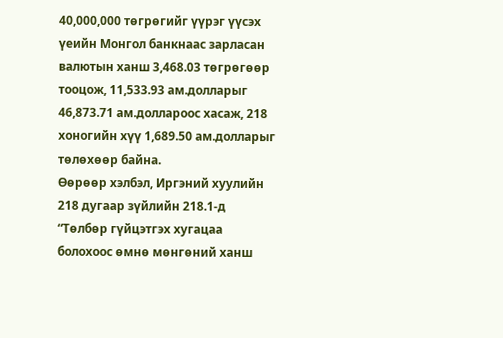40,000,000 төгрөгийг үүрэг үүсэх үеийн Монгол банкнаас зарласан валютын ханш 3,468.03 төгрөгөөр тооцож, 11,533.93 ам.долларыг 46,873.71 ам.доллароос хасаж, 218 хоногийн хүү 1,689.50 ам.долларыг төлөхөөр байна.
Өөрөөр хэлбэл, Иргэний хуулийн 218 дугаар зүйлийн 218.1-д “Төлбөр гүйцэтгэх хугацаа болохоос өмнө мөнгөний ханш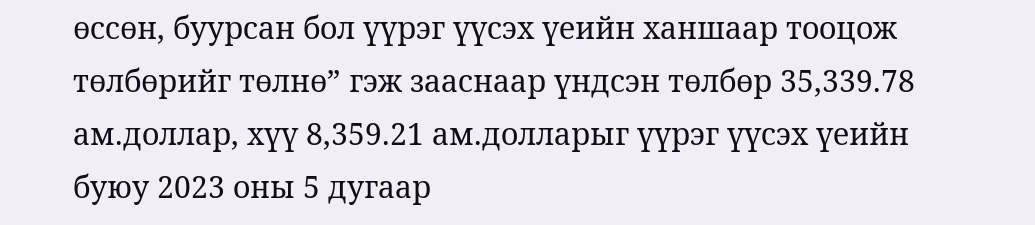өссөн, буурсан бол үүрэг үүсэх үеийн ханшаар тооцож төлбөрийг төлнө” гэж зааснаар үндсэн төлбөр 35,339.78 ам.доллар, хүү 8,359.21 ам.долларыг үүрэг үүсэх үеийн буюу 2023 оны 5 дугаар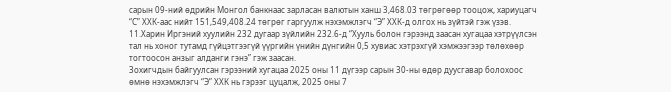сарын 09-ний өдрийн Монгол банкнаас зарласан валютын ханш 3,468.03 төгрөгөөр тооцож, хариуцагч “С” ХХК-аас нийт 151,549,408.24 төгрөг гаргуулж нэхэмжлэгч “Э” ХХК-д олгох нь зүйтэй гэж үзэв.
11.Харин Иргэний хуулийн 232 дугаар зүйлийн 232.6-д “Хууль болон гэрээнд заасан хугацаа хэтрүүлсэн тал нь хоног тутамд гүйцэтгээгүй үүргийн үнийн дүнгийн 0,5 хувиас хэтрэхгүй хэмжээгээр төлөхөөр тогтоосон анзыг алданги гэнэ” гэж заасан.
Зохигчдын байгуулсан гэрээний хугацаа 2025 оны 11 дүгээр сарын 30-ны өдөр дуусгавар болохоос өмнө нэхэмжлэгч “Э” ХХК нь гэрээг цуцалж, 2025 оны 7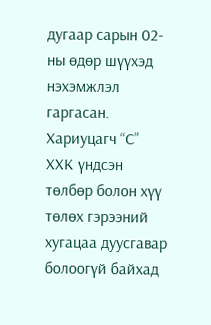дугаар сарын 02-ны өдөр шүүхэд нэхэмжлэл гаргасан.
Хариуцагч “С” ХХК үндсэн төлбөр болон хүү төлөх гэрээний хугацаа дуусгавар болоогүй байхад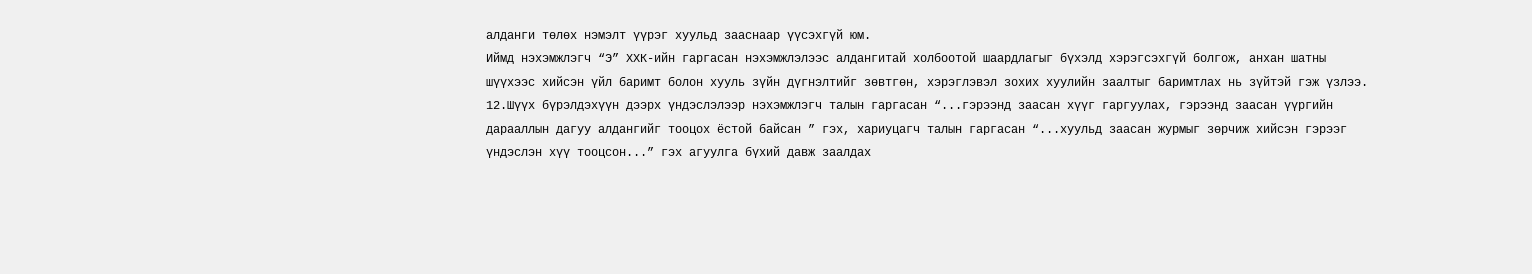алданги төлөх нэмэлт үүрэг хуульд зааснаар үүсэхгүй юм.
Иймд нэхэмжлэгч “Э” ХХК-ийн гаргасан нэхэмжлэлээс алдангитай холбоотой шаардлагыг бүхэлд хэрэгсэхгүй болгож, анхан шатны шүүхээс хийсэн үйл баримт болон хууль зүйн дүгнэлтийг зөвтгөн, хэрэглэвэл зохих хуулийн заалтыг баримтлах нь зүйтэй гэж үзлээ.
12.Шүүх бүрэлдэхүүн дээрх үндэслэлээр нэхэмжлэгч талын гаргасан “...гэрээнд заасан хүүг гаргуулах, гэрээнд заасан үүргийн дарааллын дагуу алдангийг тооцох ёстой байсан ” гэх, хариуцагч талын гаргасан “...хуульд заасан журмыг зөрчиж хийсэн гэрээг үндэслэн хүү тооцсон...” гэх агуулга бүхий давж заалдах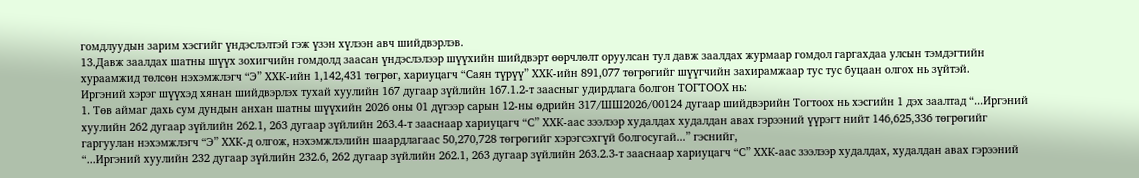гомдлуудын зарим хэсгийг үндэслэлтэй гэж үзэн хүлээн авч шийдвэрлэв.
13.Давж заалдах шатны шүүх зохигчийн гомдолд заасан үндэслэлээр шүүхийн шийдвэрт өөрчлөлт оруулсан тул давж заалдах журмаар гомдол гаргахдаа улсын тэмдэгтийн хураамжид төлсөн нэхэмжлэгч “Э” ХХК-ийн 1,142,431 төгрөг, хариуцагч “Саян түрүү” ХХК-ийн 891,077 төгрөгийг шүүгчийн захирамжаар тус тус буцаан олгох нь зүйтэй.
Иргэний хэрэг шүүхэд хянан шийдвэрлэх тухай хуулийн 167 дугаар зүйлийн 167.1.2-т заасныг удирдлага болгон ТОГТООХ нь:
1. Төв аймаг дахь сум дундын анхан шатны шүүхийн 2026 оны 01 дүгээр сарын 12-ны өдрийн 317/ШШ2026/00124 дугаар шийдвэрийн Тогтоох нь хэсгийн 1 дэх заалтад “...Иргэний хуулийн 262 дугаар зүйлийн 262.1, 263 дугаар зүйлийн 263.4-т зааснаар хариуцагч “С” ХХК-аас зээлээр худалдах худалдан авах гэрээний үүрэгт нийт 146,625,336 төгрөгийг гаргуулан нэхэмжлэгч “Э” ХХК-д олгож, нэхэмжлэлийн шаардлагаас 50,270,728 төгрөгийг хэрэгсэхгүй болгосугай...” гэснийг,
“...Иргэний хуулийн 232 дугаар зүйлийн 232.6, 262 дугаар зүйлийн 262.1, 263 дугаар зүйлийн 263.2.3-т зааснаар хариуцагч “С” ХХК-аас зээлээр худалдах, худалдан авах гэрээний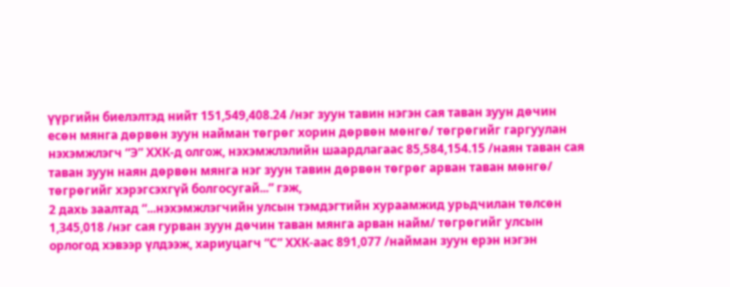үүргийн биелэлтэд нийт 151,549,408.24 /нэг зуун тавин нэгэн сая таван зуун дөчин есөн мянга дөрвөн зуун найман төгрөг хорин дөрвөн мөнгө/ төгрөгийг гаргуулан нэхэмжлэгч “Э” ХХК-д олгож, нэхэмжлэлийн шаардлагаас 85,584,154.15 /наян таван сая таван зуун наян дөрвөн мянга нэг зуун тавин дөрвөн төгрөг арван таван мөнгө/ төгрөгийг хэрэгсэхгүй болгосугай...” гэж,
2 дахь заалтад “...нэхэмжлэгчийн улсын тэмдэгтийн хураамжид урьдчилан төлсөн 1,345,018 /нэг сая гурван зуун дөчин таван мянга арван найм/ төгрөгийг улсын орлогод хэвээр үлдээж, хариуцагч “С” ХХК-аас 891,077 /найман зуун ерэн нэгэн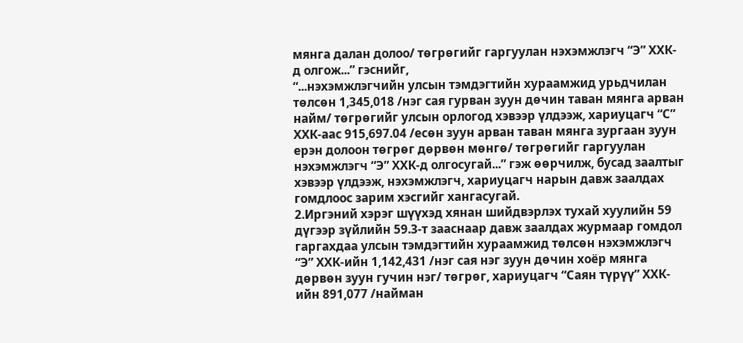мянга далан долоо/ төгрөгийг гаргуулан нэхэмжлэгч “Э” ХХК-д олгож...” гэснийг,
“...нэхэмжлэгчийн улсын тэмдэгтийн хураамжид урьдчилан төлсөн 1,345,018 /нэг сая гурван зуун дөчин таван мянга арван найм/ төгрөгийг улсын орлогод хэвээр үлдээж, хариуцагч “С” ХХК-аас 915,697.04 /есөн зуун арван таван мянга зургаан зуун ерэн долоон төгрөг дөрвөн мөнгө/ төгрөгийг гаргуулан нэхэмжлэгч “Э” ХХК-д олгосугай...” гэж өөрчилж, бусад заалтыг хэвээр үлдээж, нэхэмжлэгч, хариуцагч нарын давж заалдах гомдлоос зарим хэсгийг хангасугай.
2.Иргэний хэрэг шүүхэд хянан шийдвэрлэх тухай хуулийн 59 дүгээр зүйлийн 59.3-т зааснаар давж заалдах журмаар гомдол гаргахдаа улсын тэмдэгтийн хураамжид төлсөн нэхэмжлэгч “Э” ХХК-ийн 1,142,431 /нэг сая нэг зуун дөчин хоёр мянга дөрвөн зуун гучин нэг/ төгрөг, хариуцагч “Саян түрүү” ХХК-ийн 891,077 /найман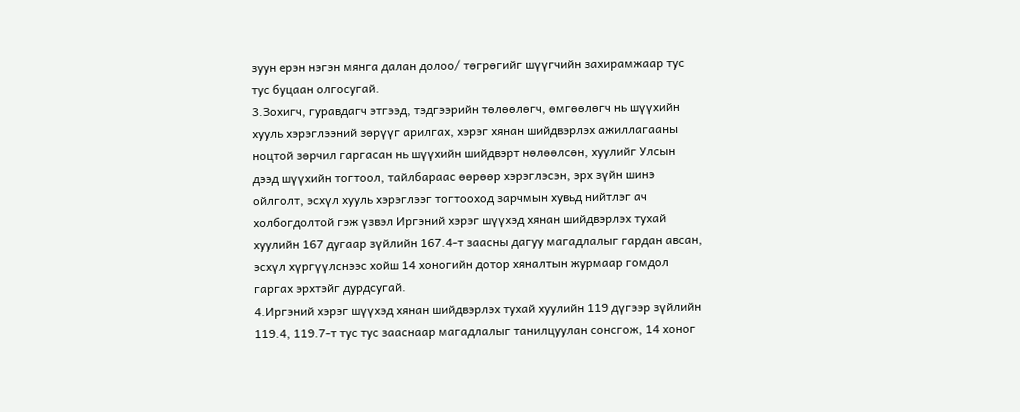зуун ерэн нэгэн мянга далан долоо/ төгрөгийг шүүгчийн захирамжаар тус тус буцаан олгосугай.
3.Зохигч, гуравдагч этгээд, тэдгээрийн төлөөлөгч, өмгөөлөгч нь шүүхийн хууль хэрэглээний зөрүүг арилгах, хэрэг хянан шийдвэрлэх ажиллагааны ноцтой зөрчил гаргасан нь шүүхийн шийдвэрт нөлөөлсөн, хуулийг Улсын дээд шүүхийн тогтоол, тайлбараас өөрөөр хэрэглэсэн, эрх зүйн шинэ ойлголт, эсхүл хууль хэрэглээг тогтооход зарчмын хувьд нийтлэг ач холбогдолтой гэж үзвэл Иргэний хэрэг шүүхэд хянан шийдвэрлэх тухай хуулийн 167 дугаар зүйлийн 167.4-т заасны дагуу магадлалыг гардан авсан, эсхүл хүргүүлснээс хойш 14 хоногийн дотор хяналтын журмаар гомдол гаргах эрхтэйг дурдсугай.
4.Иргэний хэрэг шүүхэд хянан шийдвэрлэх тухай хуулийн 119 дүгээр зүйлийн 119.4, 119.7-т тус тус зааснаар магадлалыг танилцуулан сонсгож, 14 хоног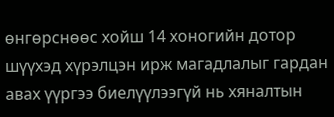өнгөрснөөс хойш 14 хоногийн дотор шүүхэд хүрэлцэн ирж магадлалыг гардан авах үүргээ биелүүлээгүй нь хяналтын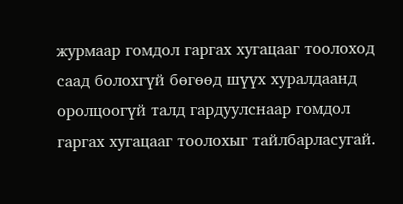журмаар гомдол гаргах хугацааг тоолоход саад болохгүй бөгөөд шүүх хуралдаанд оролцоогүй талд гардуулснаар гомдол гаргах хугацааг тоолохыг тайлбарласугай.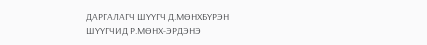ДАРГАЛАГЧ ШҮҮГЧ Д.МӨНХБҮРЭН
ШҮҮГЧИД Р.МӨНХ-ЭРДЭНЭ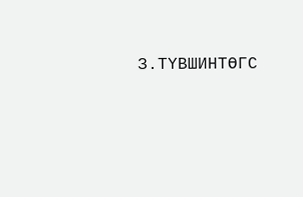З.ТҮВШИНТӨГС